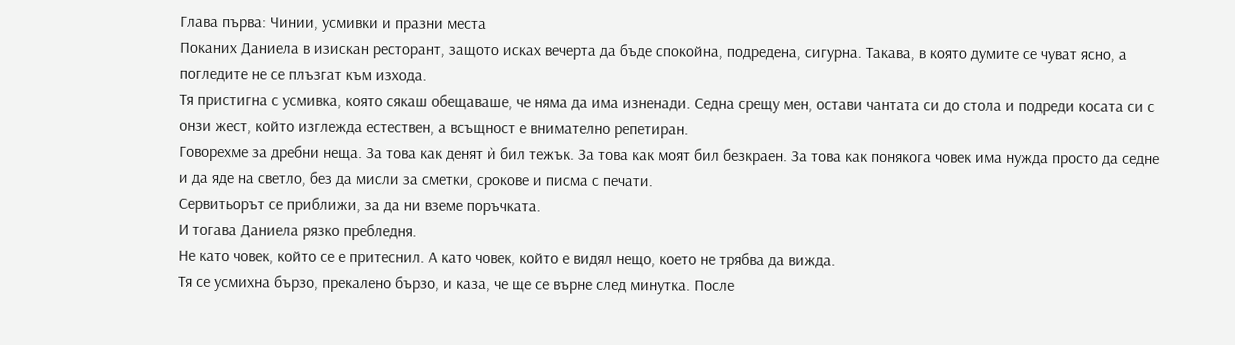Глава първа: Чинии, усмивки и празни места
Поканих Даниела в изискан ресторант, защото исках вечерта да бъде спокойна, подредена, сигурна. Такава, в която думите се чуват ясно, а погледите не се плъзгат към изхода.
Тя пристигна с усмивка, която сякаш обещаваше, че няма да има изненади. Седна срещу мен, остави чантата си до стола и подреди косата си с онзи жест, който изглежда естествен, а всъщност е внимателно репетиран.
Говорехме за дребни неща. За това как денят ѝ бил тежък. За това как моят бил безкраен. За това как понякога човек има нужда просто да седне и да яде на светло, без да мисли за сметки, срокове и писма с печати.
Сервитьорът се приближи, за да ни вземе поръчката.
И тогава Даниела рязко пребледня.
Не като човек, който се е притеснил. А като човек, който е видял нещо, което не трябва да вижда.
Тя се усмихна бързо, прекалено бързо, и каза, че ще се върне след минутка. После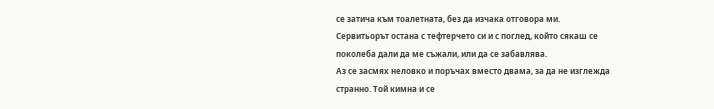се затича към тоалетната, без да изчака отговора ми.
Сервитьорът остана с тефтерчето си и с поглед, който сякаш се поколеба дали да ме съжали, или да се забавлява.
Аз се засмях неловко и поръчах вместо двама, за да не изглежда странно. Той кимна и се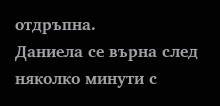отдръпна.
Даниела се върна след няколко минути с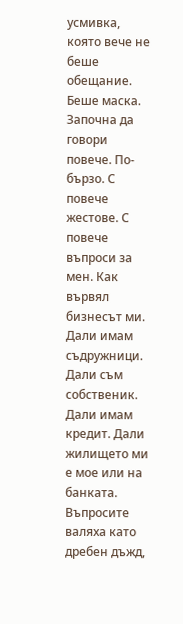усмивка, която вече не беше обещание. Беше маска.
Започна да говори повече. По-бързо. С повече жестове. С повече въпроси за мен. Как вървял бизнесът ми. Дали имам съдружници. Дали съм собственик. Дали имам кредит. Дали жилището ми е мое или на банката.
Въпросите валяха като дребен дъжд,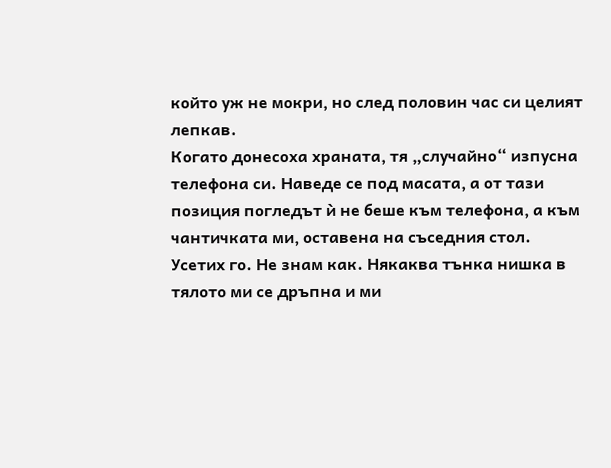който уж не мокри, но след половин час си целият лепкав.
Когато донесоха храната, тя „случайно“ изпусна телефона си. Наведе се под масата, а от тази позиция погледът ѝ не беше към телефона, а към чантичката ми, оставена на съседния стол.
Усетих го. Не знам как. Някаква тънка нишка в тялото ми се дръпна и ми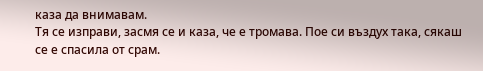каза да внимавам.
Тя се изправи, засмя се и каза, че е тромава. Пое си въздух така, сякаш се е спасила от срам.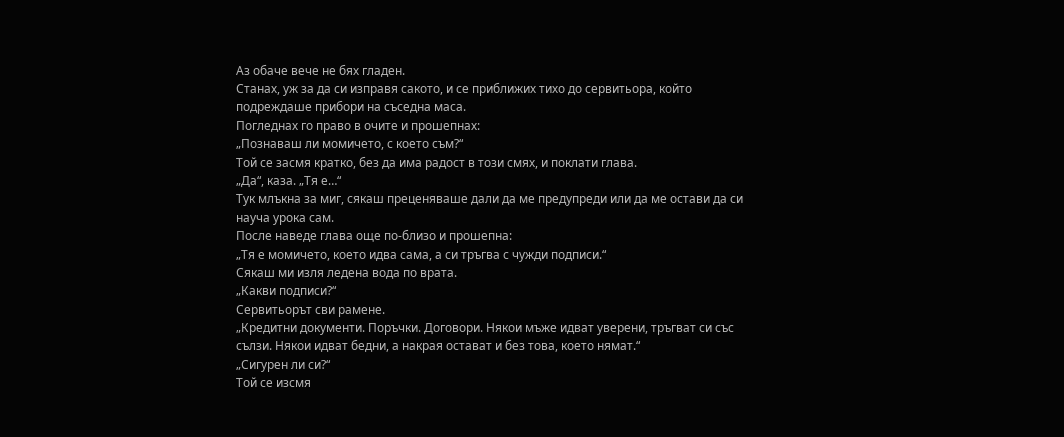Аз обаче вече не бях гладен.
Станах, уж за да си изправя сакото, и се приближих тихо до сервитьора, който подреждаше прибори на съседна маса.
Погледнах го право в очите и прошепнах:
„Познаваш ли момичето, с което съм?“
Той се засмя кратко, без да има радост в този смях, и поклати глава.
„Да“, каза. „Тя е…“
Тук млъкна за миг, сякаш преценяваше дали да ме предупреди или да ме остави да си науча урока сам.
После наведе глава още по-близо и прошепна:
„Тя е момичето, което идва сама, а си тръгва с чужди подписи.“
Сякаш ми изля ледена вода по врата.
„Какви подписи?“
Сервитьорът сви рамене.
„Кредитни документи. Поръчки. Договори. Някои мъже идват уверени, тръгват си със сълзи. Някои идват бедни, а накрая остават и без това, което нямат.“
„Сигурен ли си?“
Той се изсмя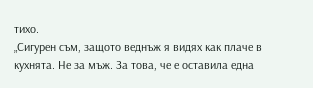тихо.
„Сигурен съм, защото веднъж я видях как плаче в кухнята. Не за мъж. За това, че е оставила една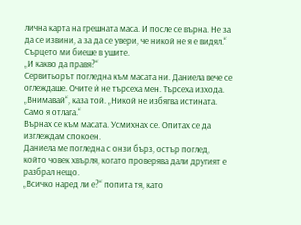лична карта на грешната маса. И после се върна. Не за да се извини, а за да се увери, че никой не я е видял.“
Сърцето ми биеше в ушите.
„И какво да правя?“
Сервитьорът погледна към масата ни. Даниела вече се оглеждаше. Очите ѝ не търсеха мен. Търсеха изхода.
„Внимавай“, каза той. „Никой не избягва истината. Само я отлага.“
Върнах се към масата. Усмихнах се. Опитах се да изглеждам спокоен.
Даниела ме погледна с онзи бърз, остър поглед, който човек хвърля, когато проверява дали другият е разбрал нещо.
„Всичко наред ли е?“ попита тя, като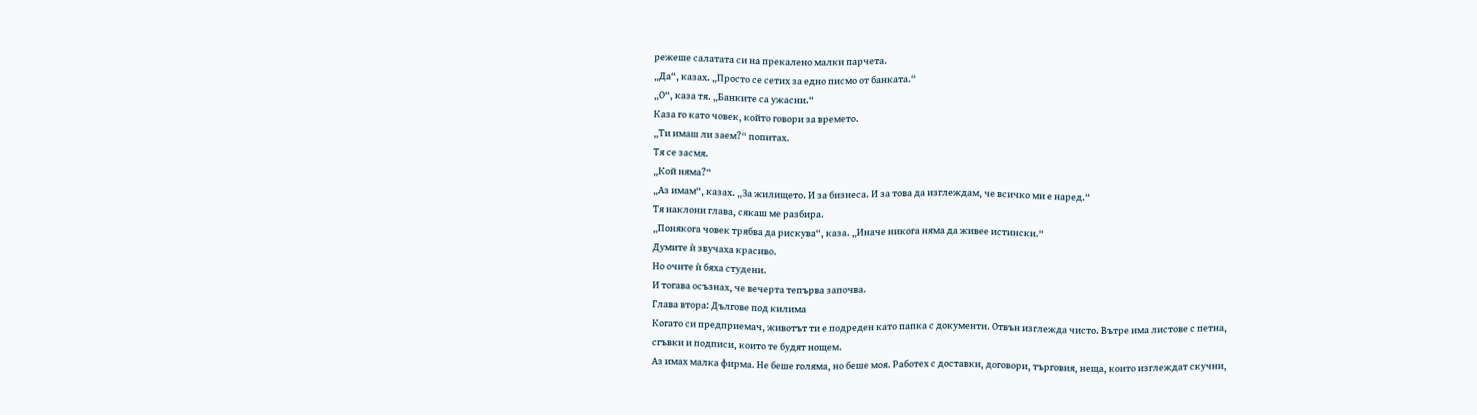режеше салатата си на прекалено малки парчета.
„Да“, казах. „Просто се сетих за едно писмо от банката.“
„О“, каза тя. „Банките са ужасни.“
Каза го като човек, който говори за времето.
„Ти имаш ли заем?“ попитах.
Тя се засмя.
„Кой няма?“
„Аз имам“, казах. „За жилището. И за бизнеса. И за това да изглеждам, че всичко ми е наред.“
Тя наклони глава, сякаш ме разбира.
„Понякога човек трябва да рискува“, каза. „Иначе никога няма да живее истински.“
Думите ѝ звучаха красиво.
Но очите ѝ бяха студени.
И тогава осъзнах, че вечерта тепърва започва.
Глава втора: Дългове под килима
Когато си предприемач, животът ти е подреден като папка с документи. Отвън изглежда чисто. Вътре има листове с петна, сгъвки и подписи, които те будят нощем.
Аз имах малка фирма. Не беше голяма, но беше моя. Работех с доставки, договори, търговия, неща, които изглеждат скучни,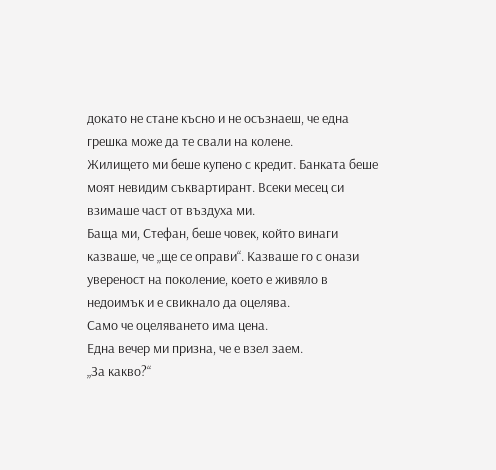докато не стане късно и не осъзнаеш, че една грешка може да те свали на колене.
Жилището ми беше купено с кредит. Банката беше моят невидим съквартирант. Всеки месец си взимаше част от въздуха ми.
Баща ми, Стефан, беше човек, който винаги казваше, че „ще се оправи“. Казваше го с онази увереност на поколение, което е живяло в недоимък и е свикнало да оцелява.
Само че оцеляването има цена.
Една вечер ми призна, че е взел заем.
„За какво?“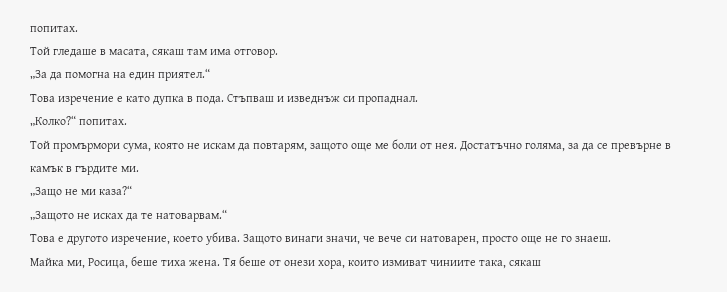попитах.
Той гледаше в масата, сякаш там има отговор.
„За да помогна на един приятел.“
Това изречение е като дупка в пода. Стъпваш и изведнъж си пропаднал.
„Колко?“ попитах.
Той промърмори сума, която не искам да повтарям, защото още ме боли от нея. Достатъчно голяма, за да се превърне в камък в гърдите ми.
„Защо не ми каза?“
„Защото не исках да те натоварвам.“
Това е другото изречение, което убива. Защото винаги значи, че вече си натоварен, просто още не го знаеш.
Майка ми, Росица, беше тиха жена. Тя беше от онези хора, които измиват чиниите така, сякаш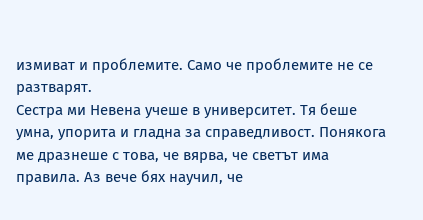измиват и проблемите. Само че проблемите не се разтварят.
Сестра ми Невена учеше в университет. Тя беше умна, упорита и гладна за справедливост. Понякога ме дразнеше с това, че вярва, че светът има правила. Аз вече бях научил, че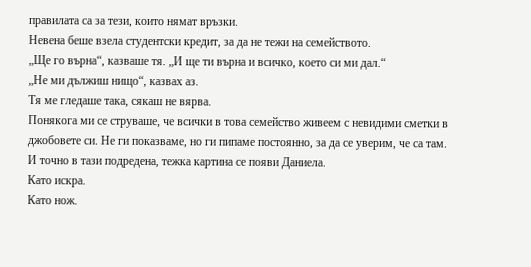правилата са за тези, които нямат връзки.
Невена беше взела студентски кредит, за да не тежи на семейството.
„Ще го върна“, казваше тя. „И ще ти върна и всичко, което си ми дал.“
„Не ми дължиш нищо“, казвах аз.
Тя ме гледаше така, сякаш не вярва.
Понякога ми се струваше, че всички в това семейство живеем с невидими сметки в джобовете си. Не ги показваме, но ги пипаме постоянно, за да се уверим, че са там.
И точно в тази подредена, тежка картина се появи Даниела.
Като искра.
Като нож.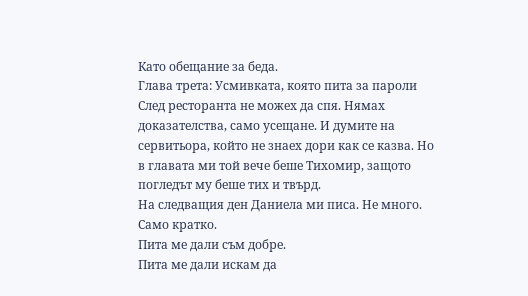Като обещание за беда.
Глава трета: Усмивката, която пита за пароли
След ресторанта не можех да спя. Нямах доказателства, само усещане. И думите на сервитьора, който не знаех дори как се казва. Но в главата ми той вече беше Тихомир, защото погледът му беше тих и твърд.
На следващия ден Даниела ми писа. Не много. Само кратко.
Пита ме дали съм добре.
Пита ме дали искам да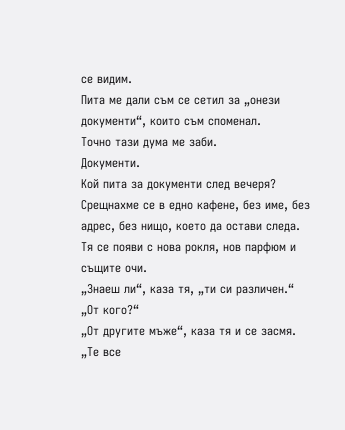се видим.
Пита ме дали съм се сетил за „онези документи“, които съм споменал.
Точно тази дума ме заби.
Документи.
Кой пита за документи след вечеря?
Срещнахме се в едно кафене, без име, без адрес, без нищо, което да остави следа. Тя се появи с нова рокля, нов парфюм и същите очи.
„Знаеш ли“, каза тя, „ти си различен.“
„От кого?“
„От другите мъже“, каза тя и се засмя. „Те все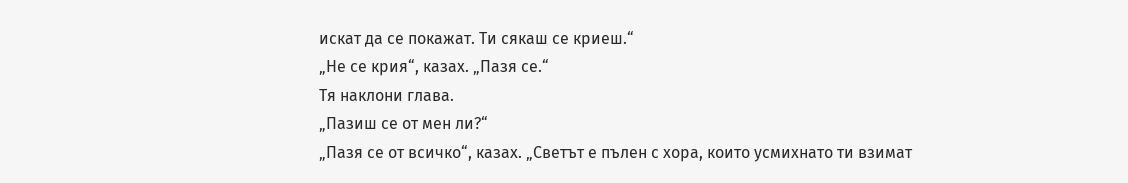искат да се покажат. Ти сякаш се криеш.“
„Не се крия“, казах. „Пазя се.“
Тя наклони глава.
„Пазиш се от мен ли?“
„Пазя се от всичко“, казах. „Светът е пълен с хора, които усмихнато ти взимат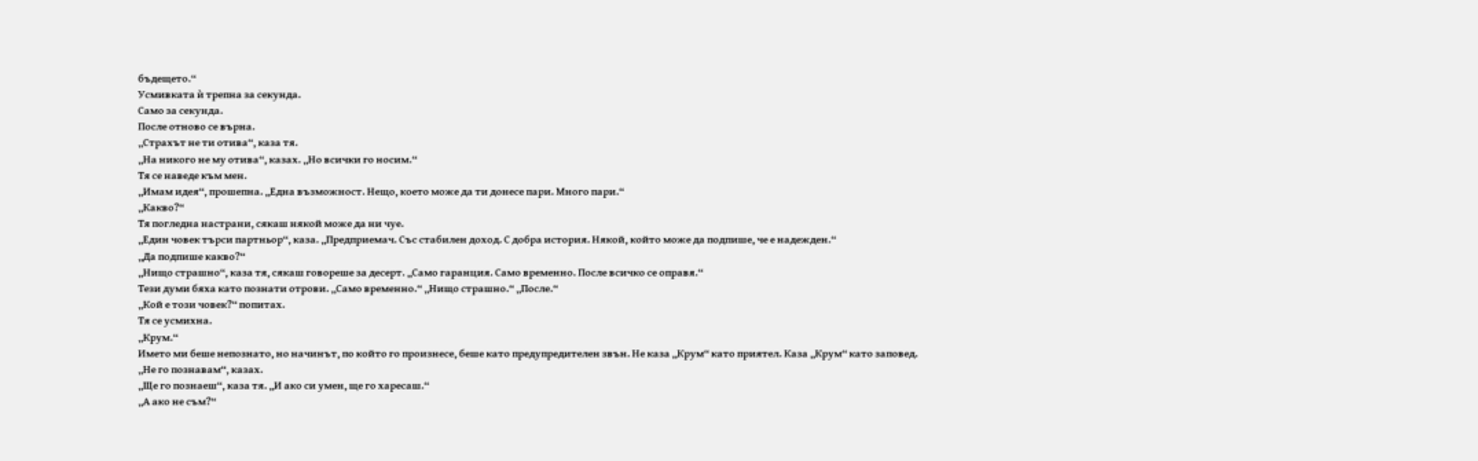бъдещето.“
Усмивката ѝ трепна за секунда.
Само за секунда.
После отново се върна.
„Страхът не ти отива“, каза тя.
„На никого не му отива“, казах. „Но всички го носим.“
Тя се наведе към мен.
„Имам идея“, прошепна. „Една възможност. Нещо, което може да ти донесе пари. Много пари.“
„Какво?“
Тя погледна настрани, сякаш някой може да ни чуе.
„Един човек търси партньор“, каза. „Предприемач. Със стабилен доход. С добра история. Някой, който може да подпише, че е надежден.“
„Да подпише какво?“
„Нищо страшно“, каза тя, сякаш говореше за десерт. „Само гаранция. Само временно. После всичко се оправя.“
Тези думи бяха като познати отрови. „Само временно.“ „Нищо страшно.“ „После.“
„Кой е този човек?“ попитах.
Тя се усмихна.
„Крум.“
Името ми беше непознато, но начинът, по който го произнесе, беше като предупредителен звън. Не каза „Крум“ като приятел. Каза „Крум“ като заповед.
„Не го познавам“, казах.
„Ще го познаеш“, каза тя. „И ако си умен, ще го харесаш.“
„А ако не съм?“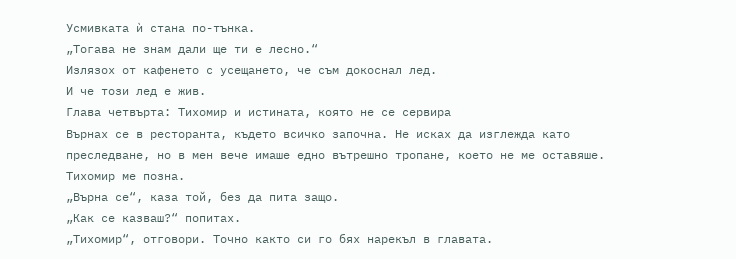Усмивката ѝ стана по-тънка.
„Тогава не знам дали ще ти е лесно.“
Излязох от кафенето с усещането, че съм докоснал лед.
И че този лед е жив.
Глава четвърта: Тихомир и истината, която не се сервира
Върнах се в ресторанта, където всичко започна. Не исках да изглежда като преследване, но в мен вече имаше едно вътрешно тропане, което не ме оставяше.
Тихомир ме позна.
„Върна се“, каза той, без да пита защо.
„Как се казваш?“ попитах.
„Тихомир“, отговори. Точно както си го бях нарекъл в главата.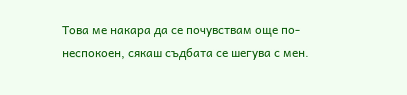Това ме накара да се почувствам още по-неспокоен, сякаш съдбата се шегува с мен.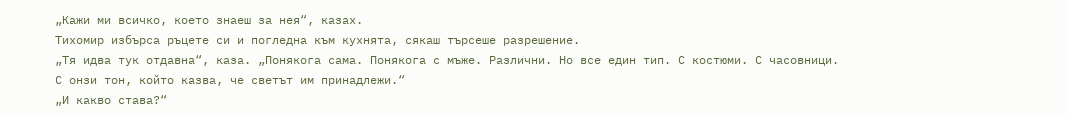„Кажи ми всичко, което знаеш за нея“, казах.
Тихомир избърса ръцете си и погледна към кухнята, сякаш търсеше разрешение.
„Тя идва тук отдавна“, каза. „Понякога сама. Понякога с мъже. Различни. Но все един тип. С костюми. С часовници. С онзи тон, който казва, че светът им принадлежи.“
„И какво става?“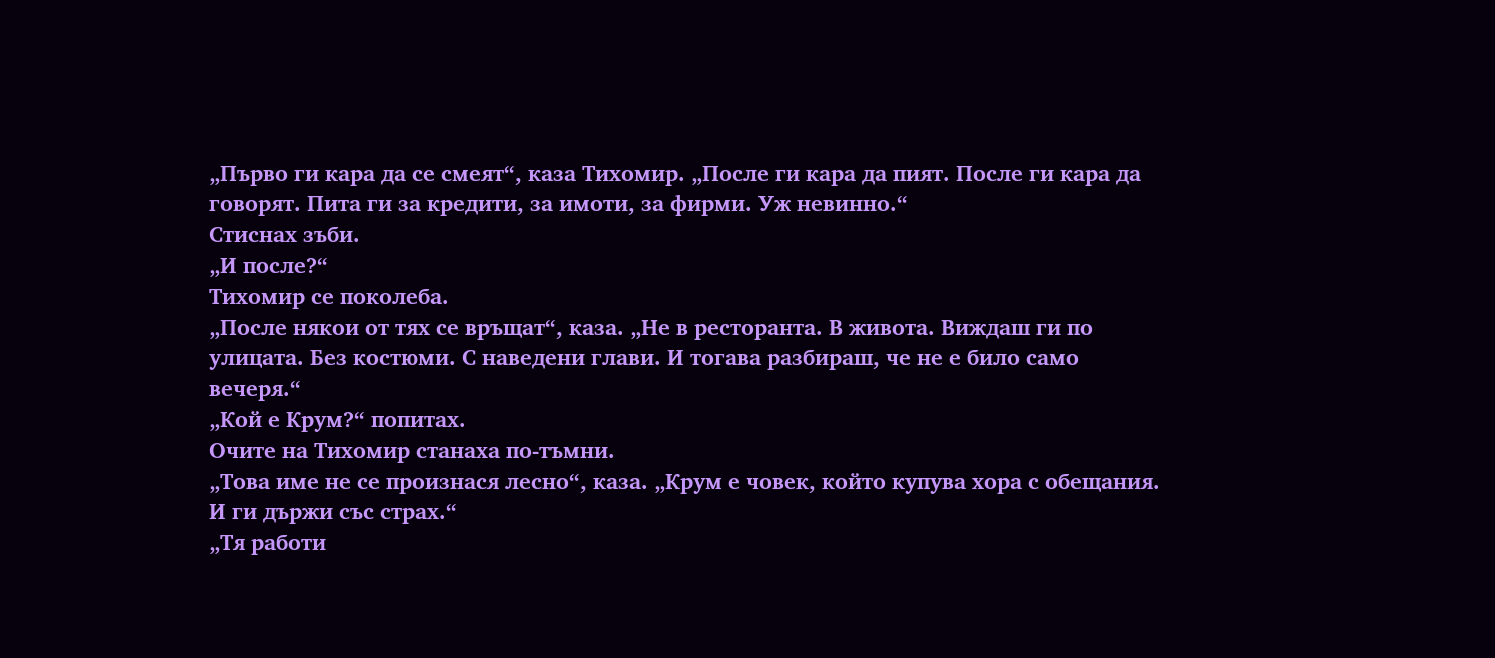„Първо ги кара да се смеят“, каза Тихомир. „После ги кара да пият. После ги кара да говорят. Пита ги за кредити, за имоти, за фирми. Уж невинно.“
Стиснах зъби.
„И после?“
Тихомир се поколеба.
„После някои от тях се връщат“, каза. „Не в ресторанта. В живота. Виждаш ги по улицата. Без костюми. С наведени глави. И тогава разбираш, че не е било само вечеря.“
„Кой е Крум?“ попитах.
Очите на Тихомир станаха по-тъмни.
„Това име не се произнася лесно“, каза. „Крум е човек, който купува хора с обещания. И ги държи със страх.“
„Тя работи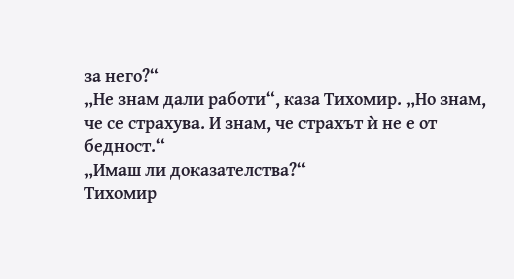за него?“
„Не знам дали работи“, каза Тихомир. „Но знам, че се страхува. И знам, че страхът ѝ не е от бедност.“
„Имаш ли доказателства?“
Тихомир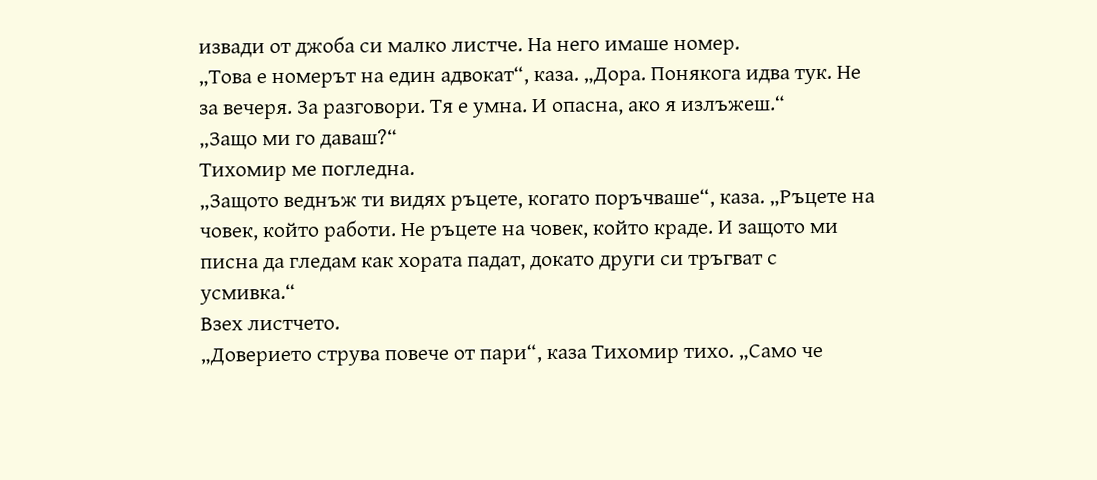извади от джоба си малко листче. На него имаше номер.
„Това е номерът на един адвокат“, каза. „Дора. Понякога идва тук. Не за вечеря. За разговори. Тя е умна. И опасна, ако я излъжеш.“
„Защо ми го даваш?“
Тихомир ме погледна.
„Защото веднъж ти видях ръцете, когато поръчваше“, каза. „Ръцете на човек, който работи. Не ръцете на човек, който краде. И защото ми писна да гледам как хората падат, докато други си тръгват с усмивка.“
Взех листчето.
„Доверието струва повече от пари“, каза Тихомир тихо. „Само че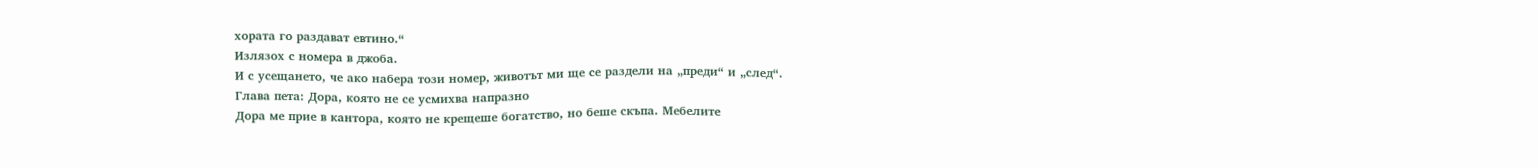хората го раздават евтино.“
Излязох с номера в джоба.
И с усещането, че ако набера този номер, животът ми ще се раздели на „преди“ и „след“.
Глава пета: Дора, която не се усмихва напразно
Дора ме прие в кантора, която не крещеше богатство, но беше скъпа. Мебелите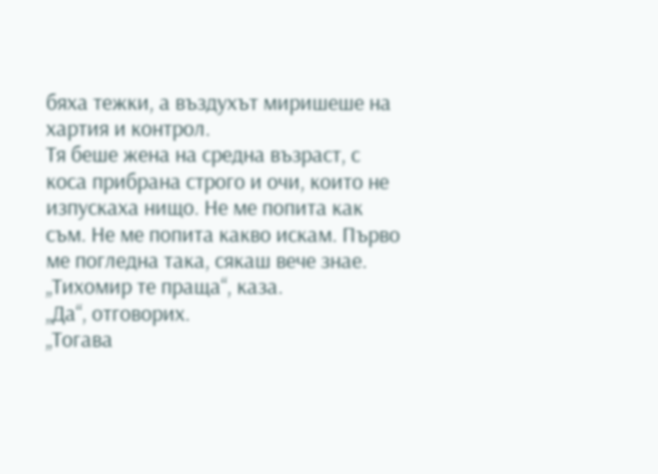бяха тежки, а въздухът миришеше на хартия и контрол.
Тя беше жена на средна възраст, с коса прибрана строго и очи, които не изпускаха нищо. Не ме попита как съм. Не ме попита какво искам. Първо ме погледна така, сякаш вече знае.
„Тихомир те праща“, каза.
„Да“, отговорих.
„Тогава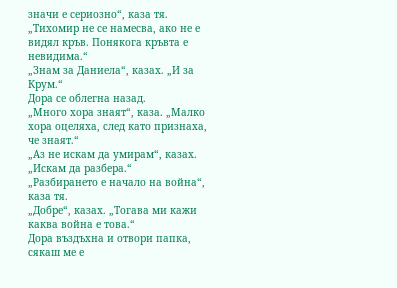значи е сериозно“, каза тя. „Тихомир не се намесва, ако не е видял кръв. Понякога кръвта е невидима.“
„Знам за Даниела“, казах. „И за Крум.“
Дора се облегна назад.
„Много хора знаят“, каза. „Малко хора оцеляха, след като признаха, че знаят.“
„Аз не искам да умирам“, казах. „Искам да разбера.“
„Разбирането е начало на война“, каза тя.
„Добре“, казах. „Тогава ми кажи каква война е това.“
Дора въздъхна и отвори папка, сякаш ме е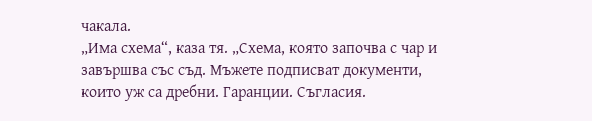чакала.
„Има схема“, каза тя. „Схема, която започва с чар и завършва със съд. Мъжете подписват документи, които уж са дребни. Гаранции. Съгласия.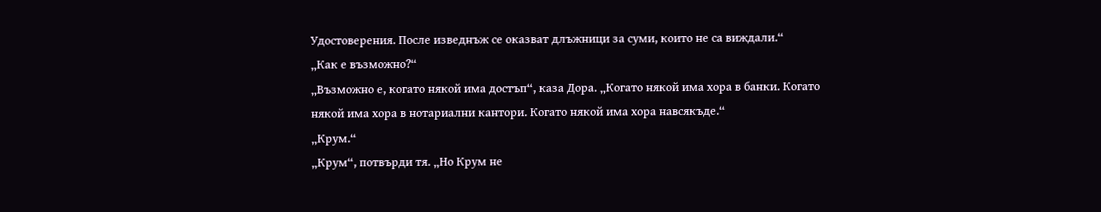Удостоверения. После изведнъж се оказват длъжници за суми, които не са виждали.“
„Как е възможно?“
„Възможно е, когато някой има достъп“, каза Дора. „Когато някой има хора в банки. Когато някой има хора в нотариални кантори. Когато някой има хора навсякъде.“
„Крум.“
„Крум“, потвърди тя. „Но Крум не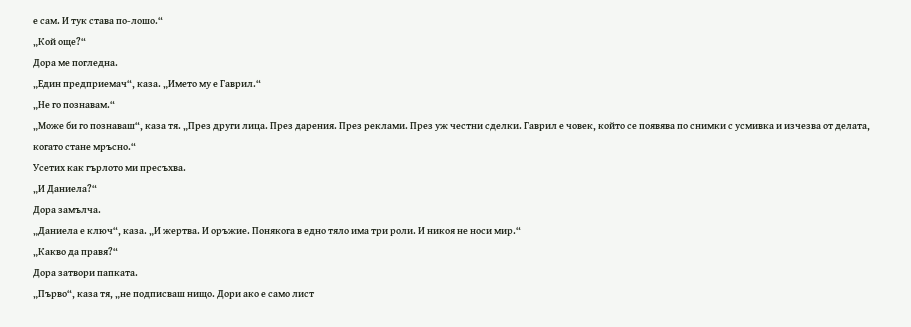е сам. И тук става по-лошо.“
„Кой още?“
Дора ме погледна.
„Един предприемач“, каза. „Името му е Гаврил.“
„Не го познавам.“
„Може би го познаваш“, каза тя. „През други лица. През дарения. През реклами. През уж честни сделки. Гаврил е човек, който се появява по снимки с усмивка и изчезва от делата, когато стане мръсно.“
Усетих как гърлото ми пресъхва.
„И Даниела?“
Дора замълча.
„Даниела е ключ“, каза. „И жертва. И оръжие. Понякога в едно тяло има три роли. И никоя не носи мир.“
„Какво да правя?“
Дора затвори папката.
„Първо“, каза тя, „не подписваш нищо. Дори ако е само лист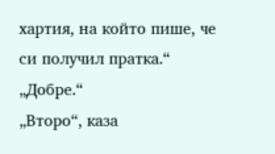хартия, на който пише, че си получил пратка.“
„Добре.“
„Второ“, каза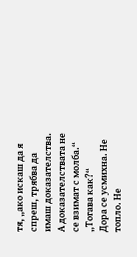тя, „ако искаш да я спреш, трябва да имаш доказателства. А доказателствата не се взимат с молба.“
„Тогава как?“
Дора се усмихна. Не топло. Не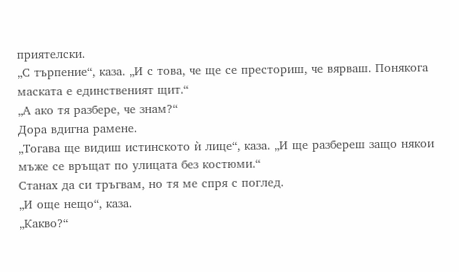приятелски.
„С търпение“, каза. „И с това, че ще се престориш, че вярваш. Понякога маската е единственият щит.“
„А ако тя разбере, че знам?“
Дора вдигна рамене.
„Тогава ще видиш истинското ѝ лице“, каза. „И ще разбереш защо някои мъже се връщат по улицата без костюми.“
Станах да си тръгвам, но тя ме спря с поглед.
„И още нещо“, каза.
„Какво?“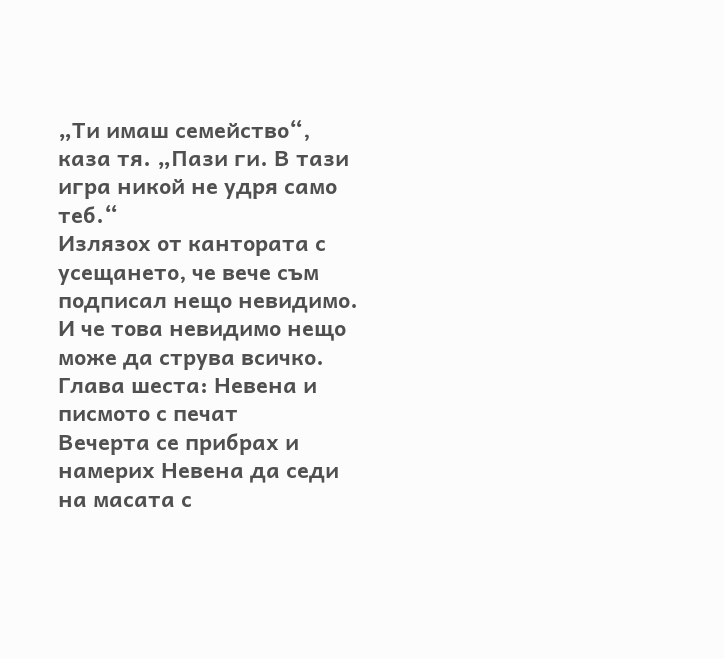„Ти имаш семейство“, каза тя. „Пази ги. В тази игра никой не удря само теб.“
Излязох от кантората с усещането, че вече съм подписал нещо невидимо.
И че това невидимо нещо може да струва всичко.
Глава шеста: Невена и писмото с печат
Вечерта се прибрах и намерих Невена да седи на масата с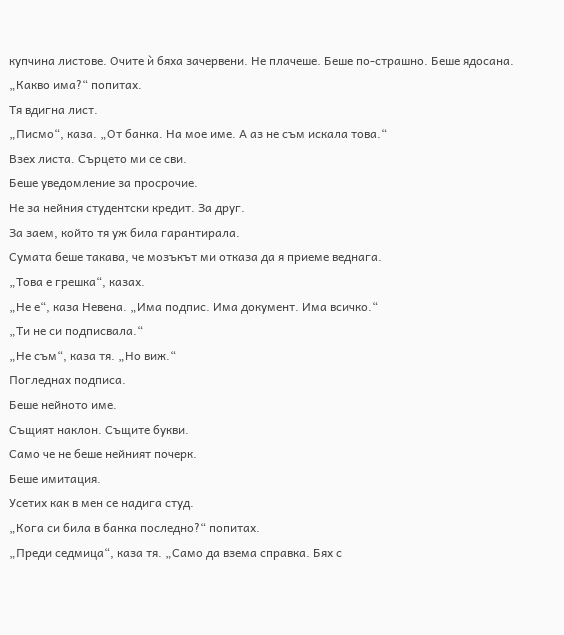купчина листове. Очите ѝ бяха зачервени. Не плачеше. Беше по-страшно. Беше ядосана.
„Какво има?“ попитах.
Тя вдигна лист.
„Писмо“, каза. „От банка. На мое име. А аз не съм искала това.“
Взех листа. Сърцето ми се сви.
Беше уведомление за просрочие.
Не за нейния студентски кредит. За друг.
За заем, който тя уж била гарантирала.
Сумата беше такава, че мозъкът ми отказа да я приеме веднага.
„Това е грешка“, казах.
„Не е“, каза Невена. „Има подпис. Има документ. Има всичко.“
„Ти не си подписвала.“
„Не съм“, каза тя. „Но виж.“
Погледнах подписа.
Беше нейното име.
Същият наклон. Същите букви.
Само че не беше нейният почерк.
Беше имитация.
Усетих как в мен се надига студ.
„Кога си била в банка последно?“ попитах.
„Преди седмица“, каза тя. „Само да взема справка. Бях с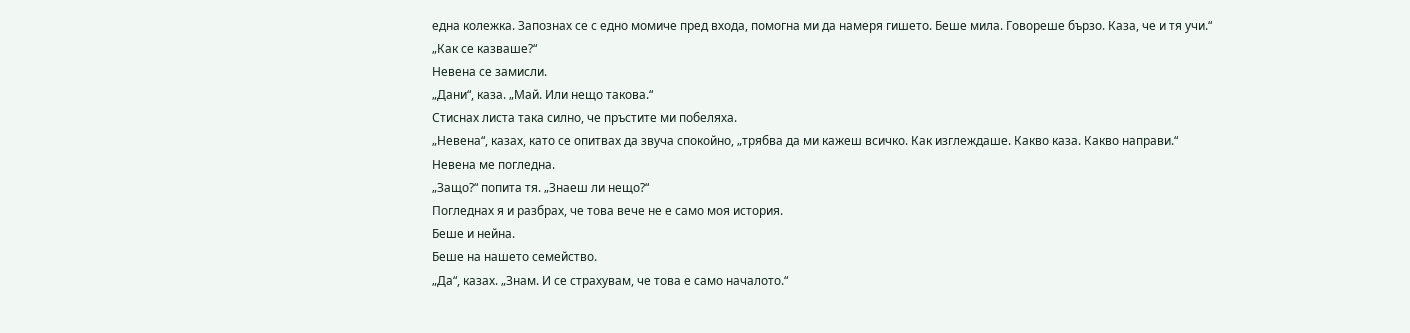една колежка. Запознах се с едно момиче пред входа, помогна ми да намеря гишето. Беше мила. Говореше бързо. Каза, че и тя учи.“
„Как се казваше?“
Невена се замисли.
„Дани“, каза. „Май. Или нещо такова.“
Стиснах листа така силно, че пръстите ми побеляха.
„Невена“, казах, като се опитвах да звуча спокойно, „трябва да ми кажеш всичко. Как изглеждаше. Какво каза. Какво направи.“
Невена ме погледна.
„Защо?“ попита тя. „Знаеш ли нещо?“
Погледнах я и разбрах, че това вече не е само моя история.
Беше и нейна.
Беше на нашето семейство.
„Да“, казах. „Знам. И се страхувам, че това е само началото.“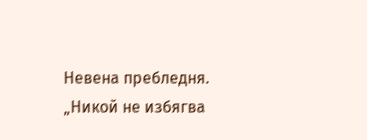Невена пребледня.
„Никой не избягва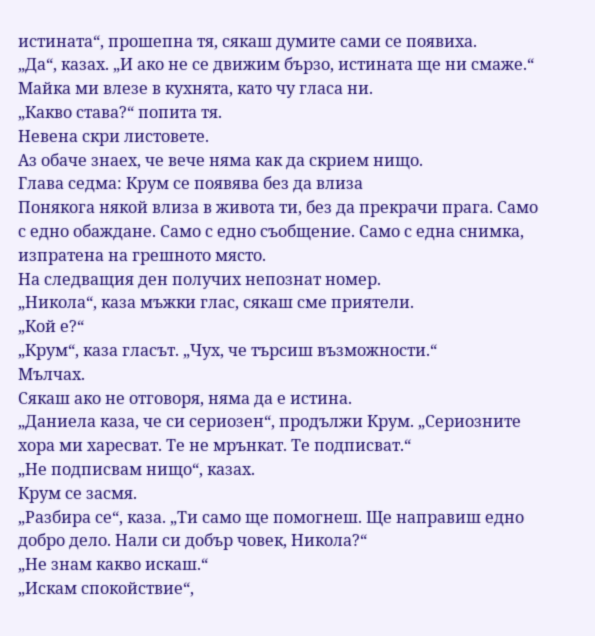истината“, прошепна тя, сякаш думите сами се появиха.
„Да“, казах. „И ако не се движим бързо, истината ще ни смаже.“
Майка ми влезе в кухнята, като чу гласа ни.
„Какво става?“ попита тя.
Невена скри листовете.
Аз обаче знаех, че вече няма как да скрием нищо.
Глава седма: Крум се появява без да влиза
Понякога някой влиза в живота ти, без да прекрачи прага. Само с едно обаждане. Само с едно съобщение. Само с една снимка, изпратена на грешното място.
На следващия ден получих непознат номер.
„Никола“, каза мъжки глас, сякаш сме приятели.
„Кой е?“
„Крум“, каза гласът. „Чух, че търсиш възможности.“
Мълчах.
Сякаш ако не отговоря, няма да е истина.
„Даниела каза, че си сериозен“, продължи Крум. „Сериозните хора ми харесват. Те не мрънкат. Те подписват.“
„Не подписвам нищо“, казах.
Крум се засмя.
„Разбира се“, каза. „Ти само ще помогнеш. Ще направиш едно добро дело. Нали си добър човек, Никола?“
„Не знам какво искаш.“
„Искам спокойствие“,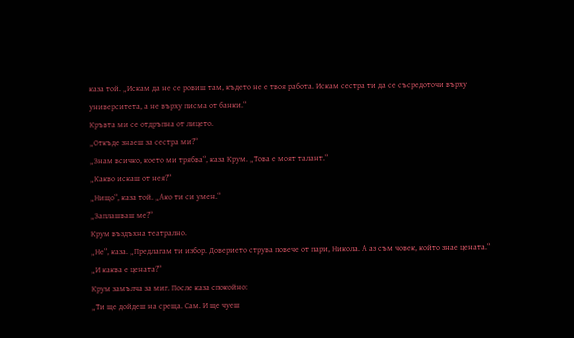каза той. „Искам да не се ровиш там, където не е твоя работа. Искам сестра ти да се съсредоточи върху университета, а не върху писма от банки.“
Кръвта ми се отдръпна от лицето.
„Откъде знаеш за сестра ми?“
„Знам всичко, което ми трябва“, каза Крум. „Това е моят талант.“
„Какво искаш от нея?“
„Нищо“, каза той. „Ако ти си умен.“
„Заплашваш ме?“
Крум въздъхна театрално.
„Не“, каза. „Предлагам ти избор. Доверието струва повече от пари, Никола. А аз съм човек, който знае цената.“
„И каква е цената?“
Крум замълча за миг. После каза спокойно:
„Ти ще дойдеш на среща. Сам. И ще чуеш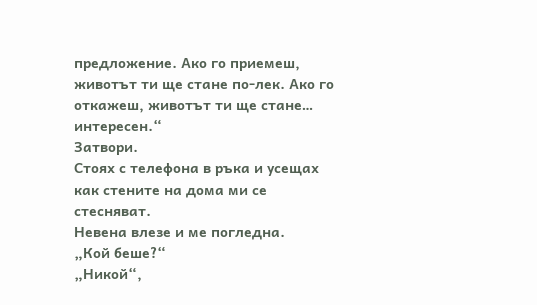предложение. Ако го приемеш, животът ти ще стане по-лек. Ако го откажеш, животът ти ще стане… интересен.“
Затвори.
Стоях с телефона в ръка и усещах как стените на дома ми се стесняват.
Невена влезе и ме погледна.
„Кой беше?“
„Никой“,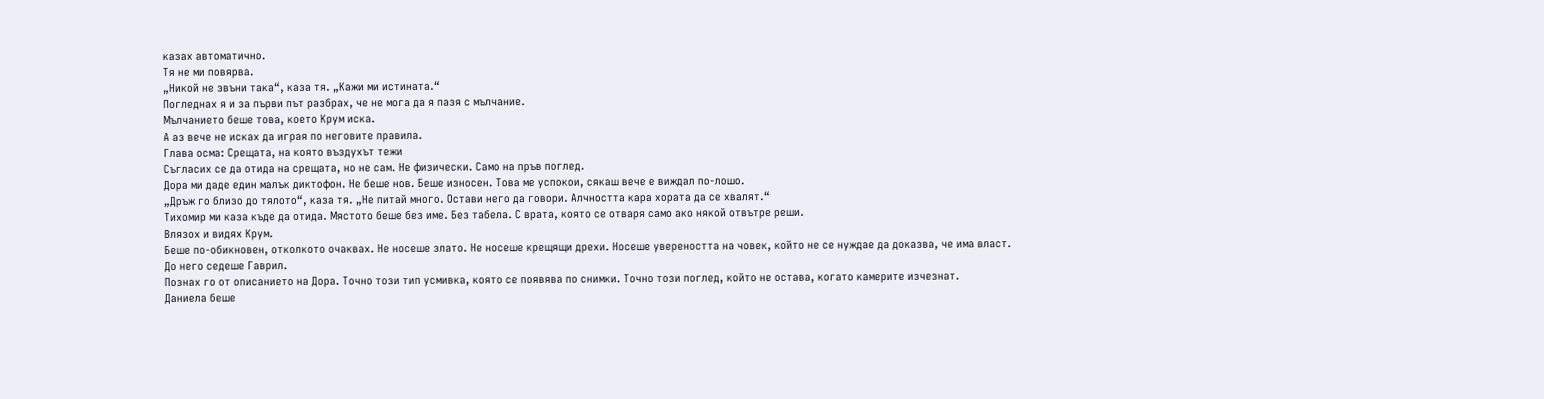казах автоматично.
Тя не ми повярва.
„Никой не звъни така“, каза тя. „Кажи ми истината.“
Погледнах я и за първи път разбрах, че не мога да я пазя с мълчание.
Мълчанието беше това, което Крум иска.
А аз вече не исках да играя по неговите правила.
Глава осма: Срещата, на която въздухът тежи
Съгласих се да отида на срещата, но не сам. Не физически. Само на пръв поглед.
Дора ми даде един малък диктофон. Не беше нов. Беше износен. Това ме успокои, сякаш вече е виждал по-лошо.
„Дръж го близо до тялото“, каза тя. „Не питай много. Остави него да говори. Алчността кара хората да се хвалят.“
Тихомир ми каза къде да отида. Мястото беше без име. Без табела. С врата, която се отваря само ако някой отвътре реши.
Влязох и видях Крум.
Беше по-обикновен, отколкото очаквах. Не носеше злато. Не носеше крещящи дрехи. Носеше увереността на човек, който не се нуждае да доказва, че има власт.
До него седеше Гаврил.
Познах го от описанието на Дора. Точно този тип усмивка, която се появява по снимки. Точно този поглед, който не остава, когато камерите изчезнат.
Даниела беше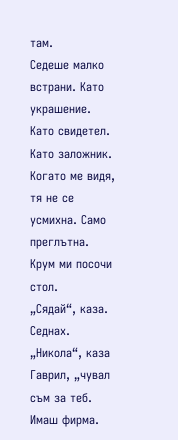там.
Седеше малко встрани. Като украшение. Като свидетел. Като заложник.
Когато ме видя, тя не се усмихна. Само преглътна.
Крум ми посочи стол.
„Сядай“, каза.
Седнах.
„Никола“, каза Гаврил, „чувал съм за теб. Имаш фирма.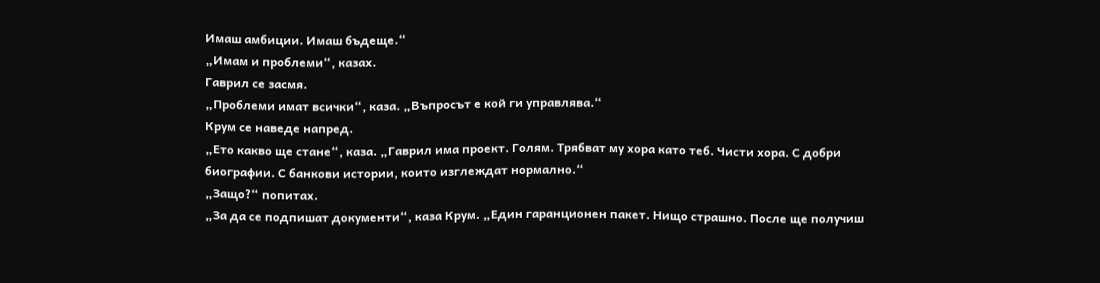Имаш амбиции. Имаш бъдеще.“
„Имам и проблеми“, казах.
Гаврил се засмя.
„Проблеми имат всички“, каза. „Въпросът е кой ги управлява.“
Крум се наведе напред.
„Ето какво ще стане“, каза. „Гаврил има проект. Голям. Трябват му хора като теб. Чисти хора. С добри биографии. С банкови истории, които изглеждат нормално.“
„Защо?“ попитах.
„За да се подпишат документи“, каза Крум. „Един гаранционен пакет. Нищо страшно. После ще получиш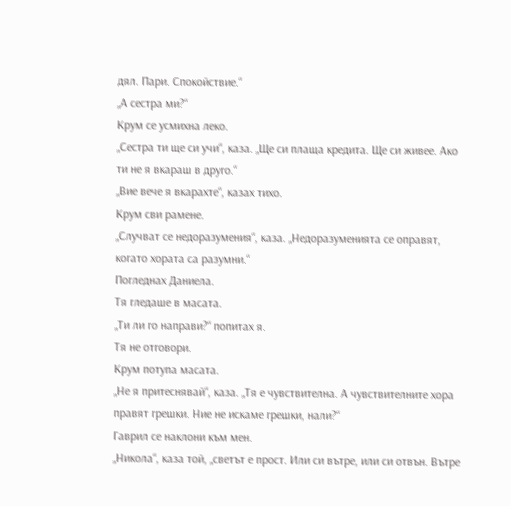дял. Пари. Спокойствие.“
„А сестра ми?“
Крум се усмихна леко.
„Сестра ти ще си учи“, каза. „Ще си плаща кредита. Ще си живее. Ако ти не я вкараш в друго.“
„Вие вече я вкарахте“, казах тихо.
Крум сви рамене.
„Случват се недоразумения“, каза. „Недоразуменията се оправят, когато хората са разумни.“
Погледнах Даниела.
Тя гледаше в масата.
„Ти ли го направи?“ попитах я.
Тя не отговори.
Крум потупа масата.
„Не я притеснявай“, каза. „Тя е чувствителна. А чувствителните хора правят грешки. Ние не искаме грешки, нали?“
Гаврил се наклони към мен.
„Никола“, каза той, „светът е прост. Или си вътре, или си отвън. Вътре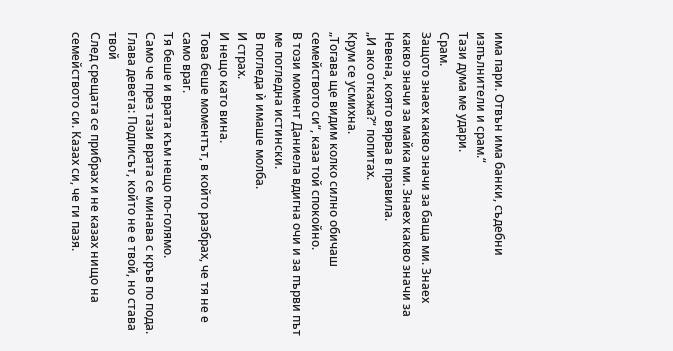има пари. Отвън има банки, съдебни изпълнители и срам.“
Тази дума ме удари.
Срам.
Защото знаех какво значи за баща ми. Знаех какво значи за майка ми. Знаех какво значи за Невена, която вярва в правила.
„И ако откажа?“ попитах.
Крум се усмихна.
„Тогава ще видим колко силно обичаш семейството си“, каза той спокойно.
В този момент Даниела вдигна очи и за първи път ме погледна истински.
В погледа ѝ имаше молба.
И страх.
И нещо като вина.
Това беше моментът, в който разбрах, че тя не е само враг.
Тя беше и врата към нещо по-голямо.
Само че през тази врата се минава с кръв по пода.
Глава девета: Подписът, който не е твой, но става твой
След срещата се прибрах и не казах нищо на семейството си. Казах си, че ги пазя.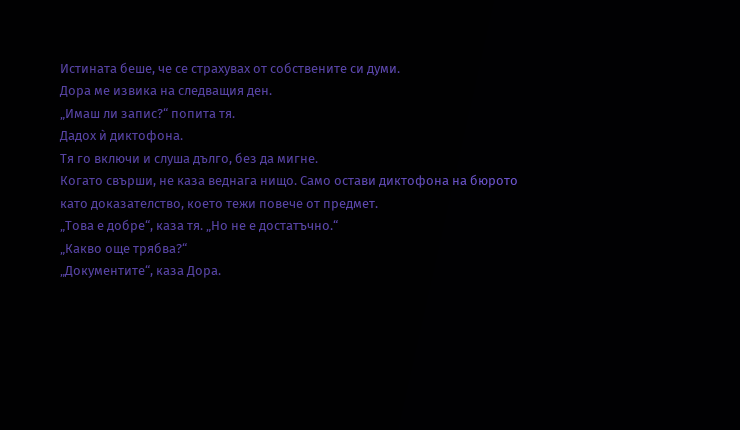Истината беше, че се страхувах от собствените си думи.
Дора ме извика на следващия ден.
„Имаш ли запис?“ попита тя.
Дадох ѝ диктофона.
Тя го включи и слуша дълго, без да мигне.
Когато свърши, не каза веднага нищо. Само остави диктофона на бюрото като доказателство, което тежи повече от предмет.
„Това е добре“, каза тя. „Но не е достатъчно.“
„Какво още трябва?“
„Документите“, каза Дора.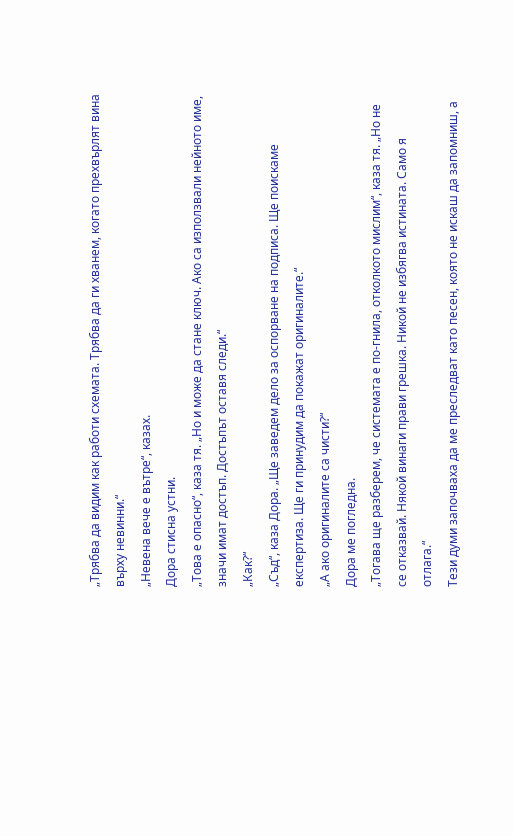„Трябва да видим как работи схемата. Трябва да ги хванем, когато прехвърлят вина върху невинни.“
„Невена вече е вътре“, казах.
Дора стисна устни.
„Това е опасно“, каза тя. „Но и може да стане ключ. Ако са използвали нейното име, значи имат достъп. Достъпът оставя следи.“
„Как?“
„Съд“, каза Дора. „Ще заведем дело за оспорване на подписа. Ще поискаме експертиза. Ще ги принудим да покажат оригиналите.“
„А ако оригиналите са чисти?“
Дора ме погледна.
„Тогава ще разберем, че системата е по-гнила, отколкото мислим“, каза тя. „Но не се отказвай. Някой винаги прави грешка. Никой не избягва истината. Само я отлага.“
Тези думи започваха да ме преследват като песен, която не искаш да запомниш, а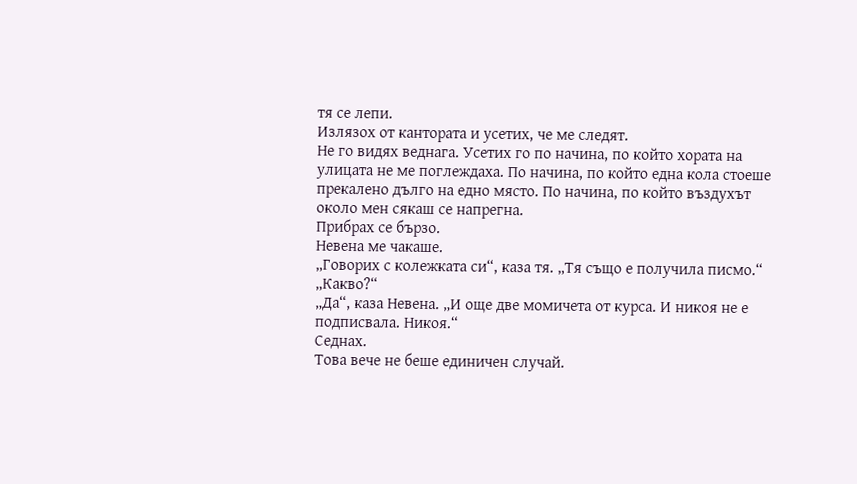тя се лепи.
Излязох от кантората и усетих, че ме следят.
Не го видях веднага. Усетих го по начина, по който хората на улицата не ме поглеждаха. По начина, по който една кола стоеше прекалено дълго на едно място. По начина, по който въздухът около мен сякаш се напрегна.
Прибрах се бързо.
Невена ме чакаше.
„Говорих с колежката си“, каза тя. „Тя също е получила писмо.“
„Какво?“
„Да“, каза Невена. „И още две момичета от курса. И никоя не е подписвала. Никоя.“
Седнах.
Това вече не беше единичен случай.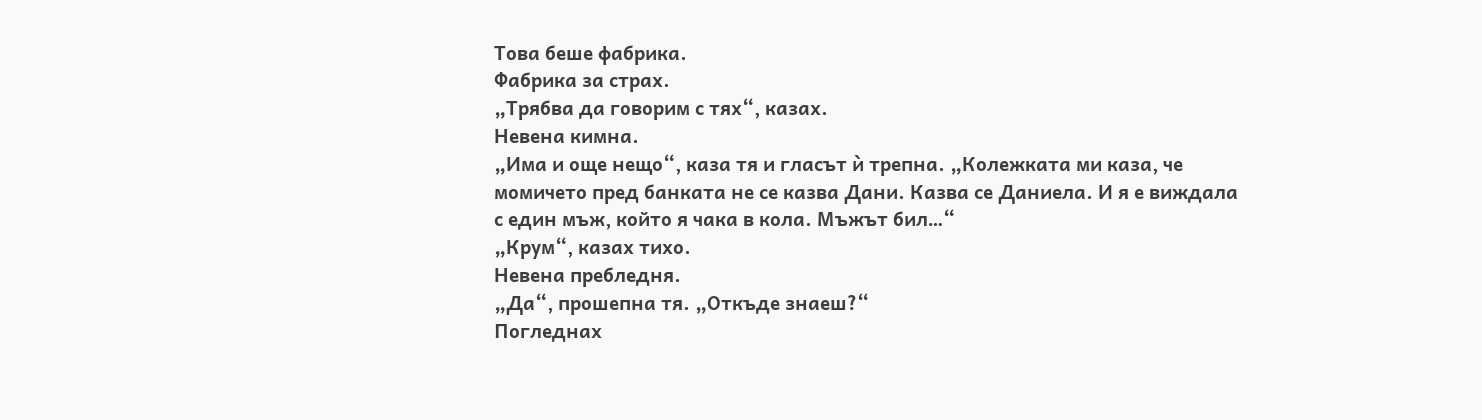Това беше фабрика.
Фабрика за страх.
„Трябва да говорим с тях“, казах.
Невена кимна.
„Има и още нещо“, каза тя и гласът ѝ трепна. „Колежката ми каза, че момичето пред банката не се казва Дани. Казва се Даниела. И я е виждала с един мъж, който я чака в кола. Мъжът бил…“
„Крум“, казах тихо.
Невена пребледня.
„Да“, прошепна тя. „Откъде знаеш?“
Погледнах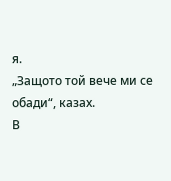я.
„Защото той вече ми се обади“, казах.
В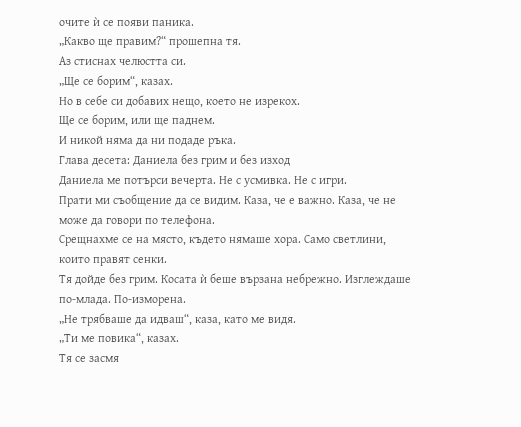очите ѝ се появи паника.
„Какво ще правим?“ прошепна тя.
Аз стиснах челюстта си.
„Ще се борим“, казах.
Но в себе си добавих нещо, което не изрекох.
Ще се борим, или ще паднем.
И никой няма да ни подаде ръка.
Глава десета: Даниела без грим и без изход
Даниела ме потърси вечерта. Не с усмивка. Не с игри.
Прати ми съобщение да се видим. Каза, че е важно. Каза, че не може да говори по телефона.
Срещнахме се на място, където нямаше хора. Само светлини, които правят сенки.
Тя дойде без грим. Косата ѝ беше вързана небрежно. Изглеждаше по-млада. По-изморена.
„Не трябваше да идваш“, каза, като ме видя.
„Ти ме повика“, казах.
Тя се засмя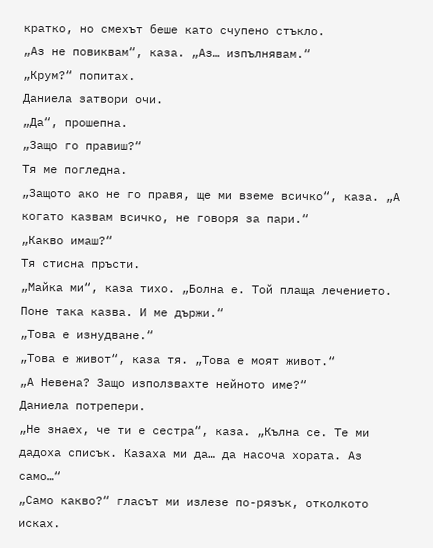кратко, но смехът беше като счупено стъкло.
„Аз не повиквам“, каза. „Аз… изпълнявам.“
„Крум?“ попитах.
Даниела затвори очи.
„Да“, прошепна.
„Защо го правиш?“
Тя ме погледна.
„Защото ако не го правя, ще ми вземе всичко“, каза. „А когато казвам всичко, не говоря за пари.“
„Какво имаш?“
Тя стисна пръсти.
„Майка ми“, каза тихо. „Болна е. Той плаща лечението. Поне така казва. И ме държи.“
„Това е изнудване.“
„Това е живот“, каза тя. „Това е моят живот.“
„А Невена? Защо използвахте нейното име?“
Даниела потрепери.
„Не знаех, че ти е сестра“, каза. „Кълна се. Те ми дадоха списък. Казаха ми да… да насоча хората. Аз само…“
„Само какво?“ гласът ми излезе по-рязък, отколкото исках.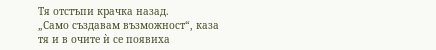Тя отстъпи крачка назад.
„Само създавам възможност“, каза тя и в очите ѝ се появиха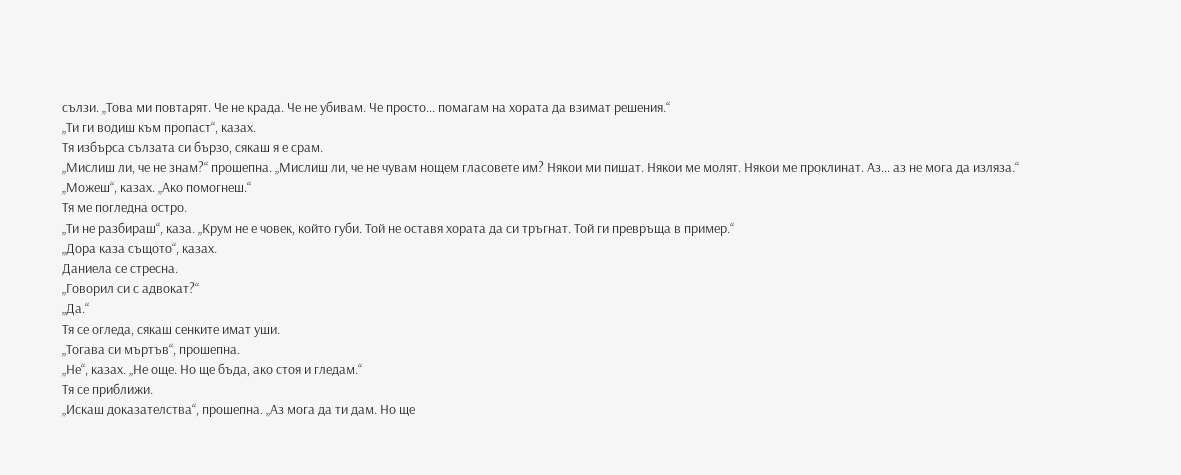сълзи. „Това ми повтарят. Че не крада. Че не убивам. Че просто… помагам на хората да взимат решения.“
„Ти ги водиш към пропаст“, казах.
Тя избърса сълзата си бързо, сякаш я е срам.
„Мислиш ли, че не знам?“ прошепна. „Мислиш ли, че не чувам нощем гласовете им? Някои ми пишат. Някои ме молят. Някои ме проклинат. Аз… аз не мога да изляза.“
„Можеш“, казах. „Ако помогнеш.“
Тя ме погледна остро.
„Ти не разбираш“, каза. „Крум не е човек, който губи. Той не оставя хората да си тръгнат. Той ги превръща в пример.“
„Дора каза същото“, казах.
Даниела се стресна.
„Говорил си с адвокат?“
„Да.“
Тя се огледа, сякаш сенките имат уши.
„Тогава си мъртъв“, прошепна.
„Не“, казах. „Не още. Но ще бъда, ако стоя и гледам.“
Тя се приближи.
„Искаш доказателства“, прошепна. „Аз мога да ти дам. Но ще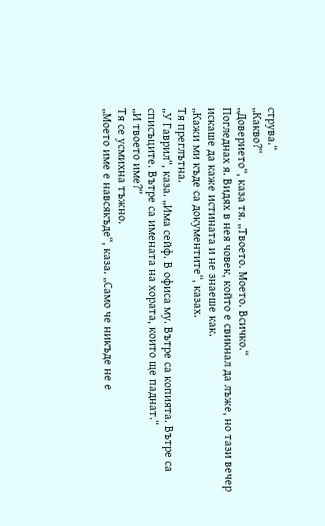струва.“
„Какво?“
„Доверието“, каза тя. „Твоето. Моето. Всичко.“
Погледнах я. Видях в нея човек, който е свикнал да лъже, но тази вечер искаше да каже истината и не знаеше как.
„Кажи ми къде са документите“, казах.
Тя преглътна.
„У Гаврил“, каза. „Има сейф. В офиса му. Вътре са копията. Вътре са списъците. Вътре са имената на хората, които ще паднат.“
„И твоето име?“
Тя се усмихна тъжно.
„Моето име е навсякъде“, каза. „Само че никъде не е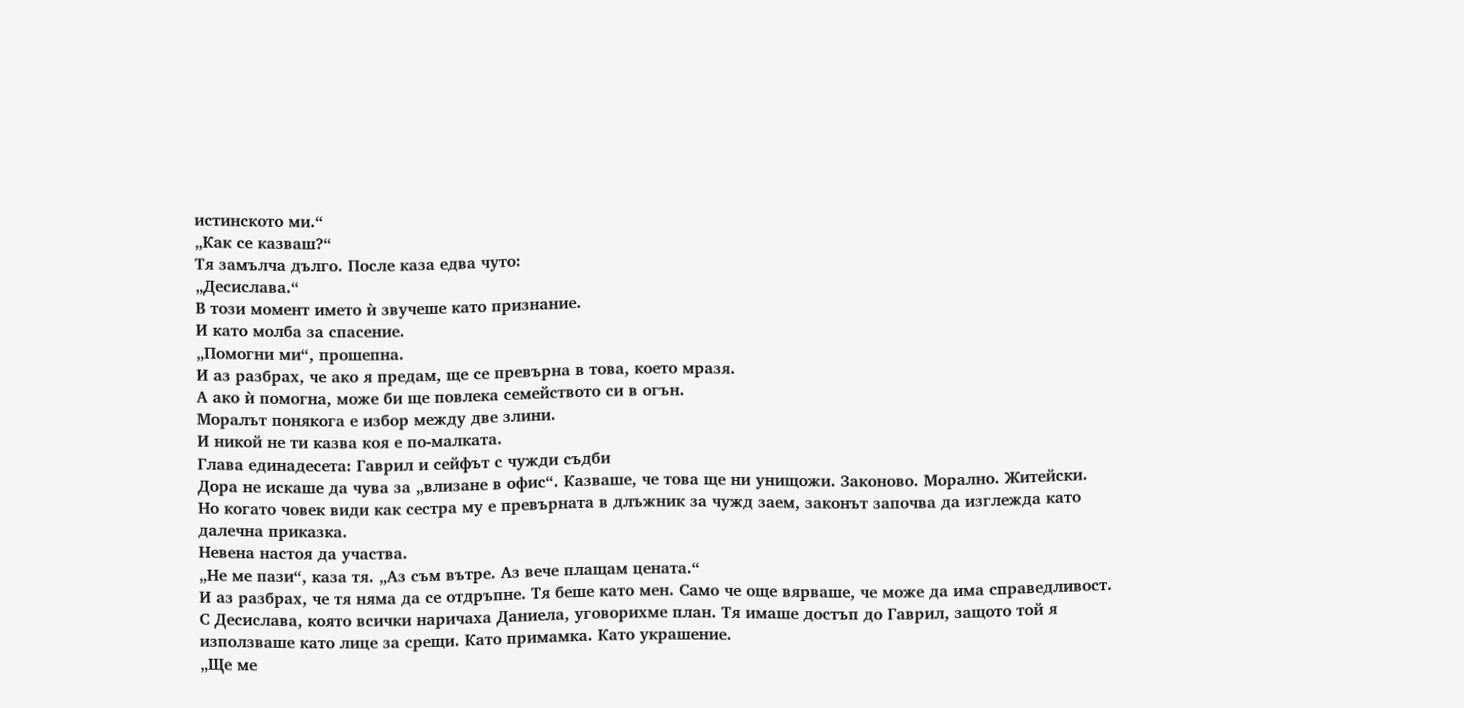истинското ми.“
„Как се казваш?“
Тя замълча дълго. После каза едва чуто:
„Десислава.“
В този момент името ѝ звучеше като признание.
И като молба за спасение.
„Помогни ми“, прошепна.
И аз разбрах, че ако я предам, ще се превърна в това, което мразя.
А ако ѝ помогна, може би ще повлека семейството си в огън.
Моралът понякога е избор между две злини.
И никой не ти казва коя е по-малката.
Глава единадесета: Гаврил и сейфът с чужди съдби
Дора не искаше да чува за „влизане в офис“. Казваше, че това ще ни унищожи. Законово. Морално. Житейски.
Но когато човек види как сестра му е превърната в длъжник за чужд заем, законът започва да изглежда като далечна приказка.
Невена настоя да участва.
„Не ме пази“, каза тя. „Аз съм вътре. Аз вече плащам цената.“
И аз разбрах, че тя няма да се отдръпне. Тя беше като мен. Само че още вярваше, че може да има справедливост.
С Десислава, която всички наричаха Даниела, уговорихме план. Тя имаше достъп до Гаврил, защото той я използваше като лице за срещи. Като примамка. Като украшение.
„Ще ме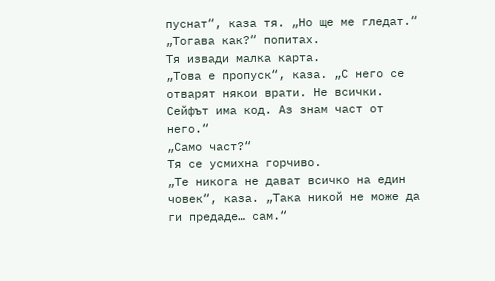пуснат“, каза тя. „Но ще ме гледат.“
„Тогава как?“ попитах.
Тя извади малка карта.
„Това е пропуск“, каза. „С него се отварят някои врати. Не всички. Сейфът има код. Аз знам част от него.“
„Само част?“
Тя се усмихна горчиво.
„Те никога не дават всичко на един човек“, каза. „Така никой не може да ги предаде… сам.“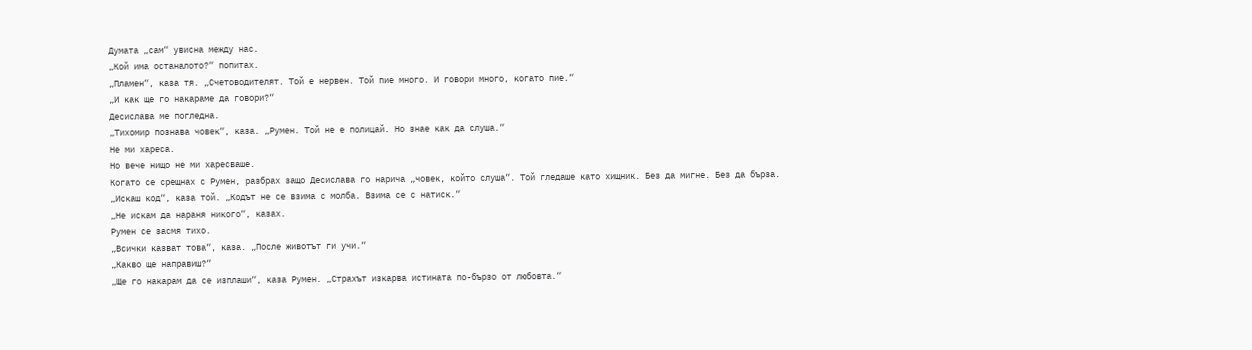Думата „сам“ увисна между нас.
„Кой има останалото?“ попитах.
„Пламен“, каза тя. „Счетоводителят. Той е нервен. Той пие много. И говори много, когато пие.“
„И как ще го накараме да говори?“
Десислава ме погледна.
„Тихомир познава човек“, каза. „Румен. Той не е полицай. Но знае как да слуша.“
Не ми хареса.
Но вече нищо не ми харесваше.
Когато се срещнах с Румен, разбрах защо Десислава го нарича „човек, който слуша“. Той гледаше като хищник. Без да мигне. Без да бърза.
„Искаш код“, каза той. „Кодът не се взима с молба. Взима се с натиск.“
„Не искам да нараня никого“, казах.
Румен се засмя тихо.
„Всички казват това“, каза. „После животът ги учи.“
„Какво ще направиш?“
„Ще го накарам да се изплаши“, каза Румен. „Страхът изкарва истината по-бързо от любовта.“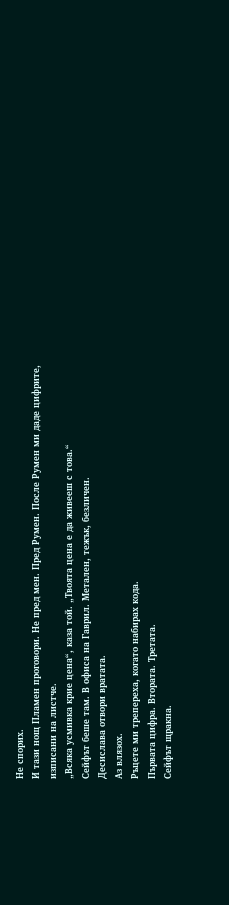Не спорих.
И тази нощ Пламен проговори. Не пред мен. Пред Румен. После Румен ми даде цифрите, изписани на листче.
„Всяка усмивка крие цена“, каза той. „Твоята цена е да живееш с това.“
Сейфът беше там. В офиса на Гаврил. Метален, тежък, безличен.
Десислава отвори вратата.
Аз влязох.
Ръцете ми трепереха, когато набирах кода.
Първата цифра. Втората. Третата.
Сейфът щракна.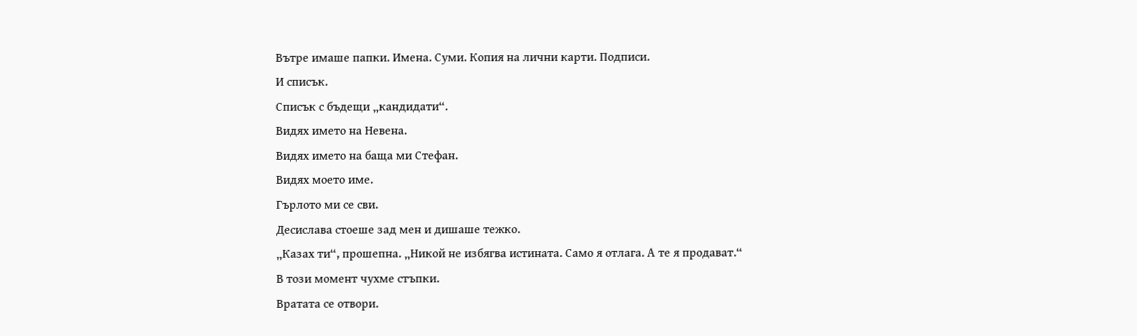Вътре имаше папки. Имена. Суми. Копия на лични карти. Подписи.
И списък.
Списък с бъдещи „кандидати“.
Видях името на Невена.
Видях името на баща ми Стефан.
Видях моето име.
Гърлото ми се сви.
Десислава стоеше зад мен и дишаше тежко.
„Казах ти“, прошепна. „Никой не избягва истината. Само я отлага. А те я продават.“
В този момент чухме стъпки.
Вратата се отвори.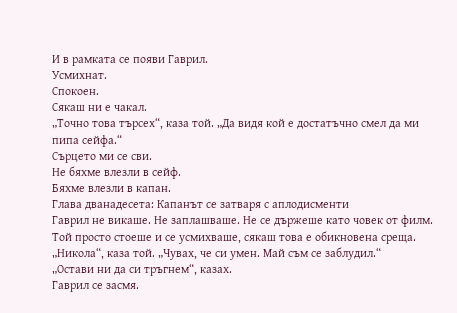И в рамката се появи Гаврил.
Усмихнат.
Спокоен.
Сякаш ни е чакал.
„Точно това търсех“, каза той. „Да видя кой е достатъчно смел да ми пипа сейфа.“
Сърцето ми се сви.
Не бяхме влезли в сейф.
Бяхме влезли в капан.
Глава дванадесета: Капанът се затваря с аплодисменти
Гаврил не викаше. Не заплашваше. Не се държеше като човек от филм.
Той просто стоеше и се усмихваше, сякаш това е обикновена среща.
„Никола“, каза той. „Чувах, че си умен. Май съм се заблудил.“
„Остави ни да си тръгнем“, казах.
Гаврил се засмя.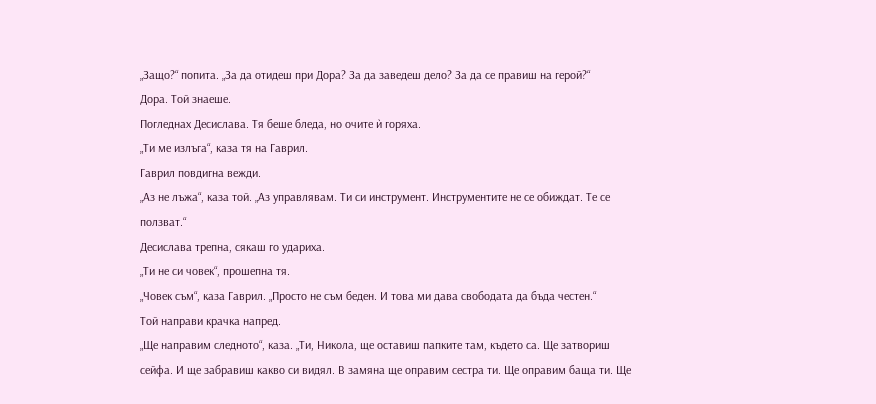„Защо?“ попита. „За да отидеш при Дора? За да заведеш дело? За да се правиш на герой?“
Дора. Той знаеше.
Погледнах Десислава. Тя беше бледа, но очите ѝ горяха.
„Ти ме излъга“, каза тя на Гаврил.
Гаврил повдигна вежди.
„Аз не лъжа“, каза той. „Аз управлявам. Ти си инструмент. Инструментите не се обиждат. Те се ползват.“
Десислава трепна, сякаш го удариха.
„Ти не си човек“, прошепна тя.
„Човек съм“, каза Гаврил. „Просто не съм беден. И това ми дава свободата да бъда честен.“
Той направи крачка напред.
„Ще направим следното“, каза. „Ти, Никола, ще оставиш папките там, където са. Ще затвориш сейфа. И ще забравиш какво си видял. В замяна ще оправим сестра ти. Ще оправим баща ти. Ще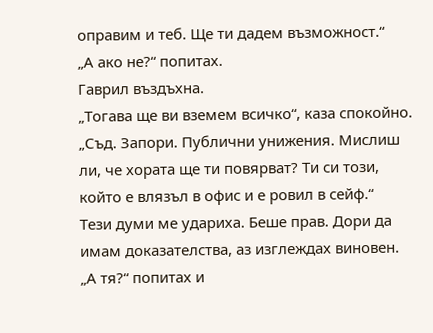оправим и теб. Ще ти дадем възможност.“
„А ако не?“ попитах.
Гаврил въздъхна.
„Тогава ще ви вземем всичко“, каза спокойно. „Съд. Запори. Публични унижения. Мислиш ли, че хората ще ти повярват? Ти си този, който е влязъл в офис и е ровил в сейф.“
Тези думи ме удариха. Беше прав. Дори да имам доказателства, аз изглеждах виновен.
„А тя?“ попитах и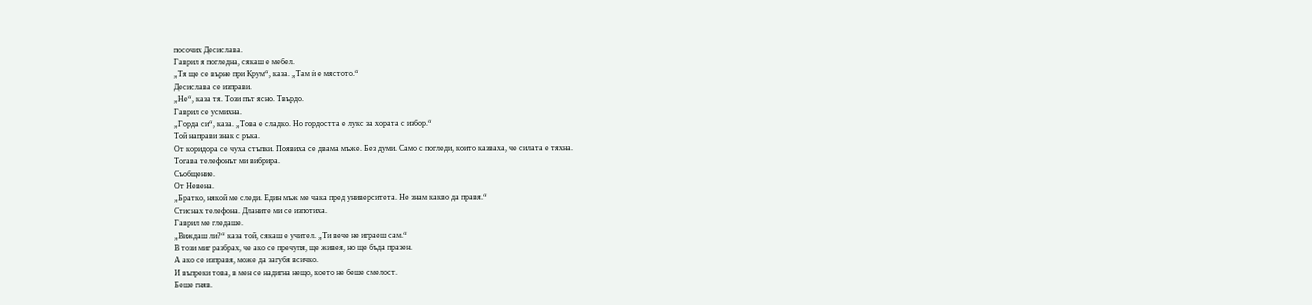посочих Десислава.
Гаврил я погледна, сякаш е мебел.
„Тя ще се върне при Крум“, каза. „Там ѝ е мястото.“
Десислава се изправи.
„Не“, каза тя. Този път ясно. Твърдо.
Гаврил се усмихна.
„Горда си“, каза. „Това е сладко. Но гордостта е лукс за хората с избор.“
Той направи знак с ръка.
От коридора се чуха стъпки. Появиха се двама мъже. Без думи. Само с погледи, които казваха, че силата е тяхна.
Тогава телефонът ми вибрира.
Съобщение.
От Невена.
„Братко, някой ме следи. Един мъж ме чака пред университета. Не знам какво да правя.“
Стиснах телефона. Дланите ми се изпотиха.
Гаврил ме гледаше.
„Виждаш ли?“ каза той, сякаш е учител. „Ти вече не играеш сам.“
В този миг разбрах, че ако се пречупя, ще живея, но ще бъда празен.
А ако се изправя, може да загубя всичко.
И въпреки това, в мен се надигна нещо, което не беше смелост.
Беше гняв.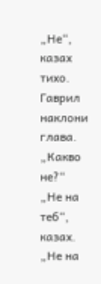„Не“, казах тихо.
Гаврил наклони глава.
„Какво не?“
„Не на теб“, казах. „Не на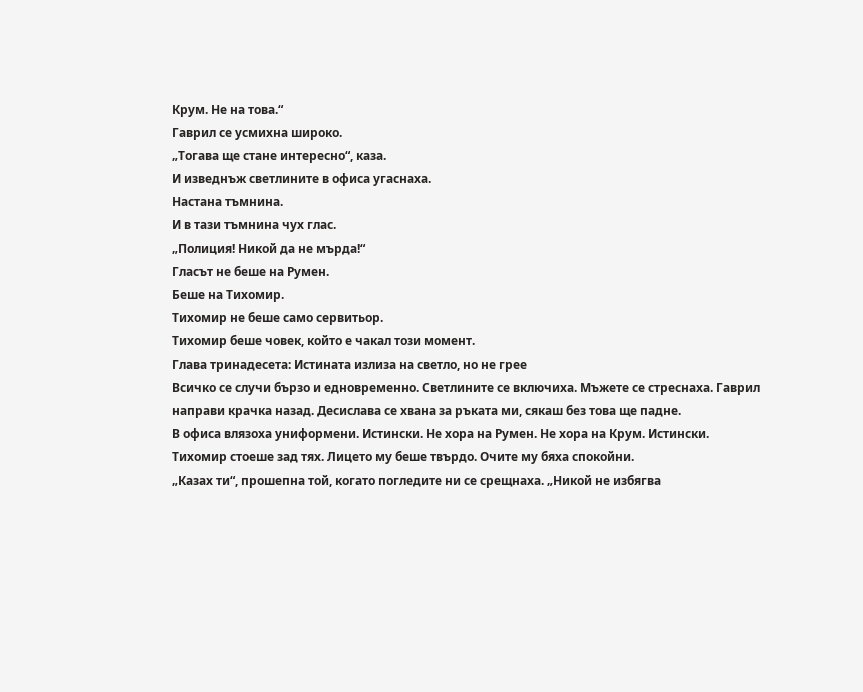Крум. Не на това.“
Гаврил се усмихна широко.
„Тогава ще стане интересно“, каза.
И изведнъж светлините в офиса угаснаха.
Настана тъмнина.
И в тази тъмнина чух глас.
„Полиция! Никой да не мърда!“
Гласът не беше на Румен.
Беше на Тихомир.
Тихомир не беше само сервитьор.
Тихомир беше човек, който е чакал този момент.
Глава тринадесета: Истината излиза на светло, но не грее
Всичко се случи бързо и едновременно. Светлините се включиха. Мъжете се стреснаха. Гаврил направи крачка назад. Десислава се хвана за ръката ми, сякаш без това ще падне.
В офиса влязоха униформени. Истински. Не хора на Румен. Не хора на Крум. Истински.
Тихомир стоеше зад тях. Лицето му беше твърдо. Очите му бяха спокойни.
„Казах ти“, прошепна той, когато погледите ни се срещнаха. „Никой не избягва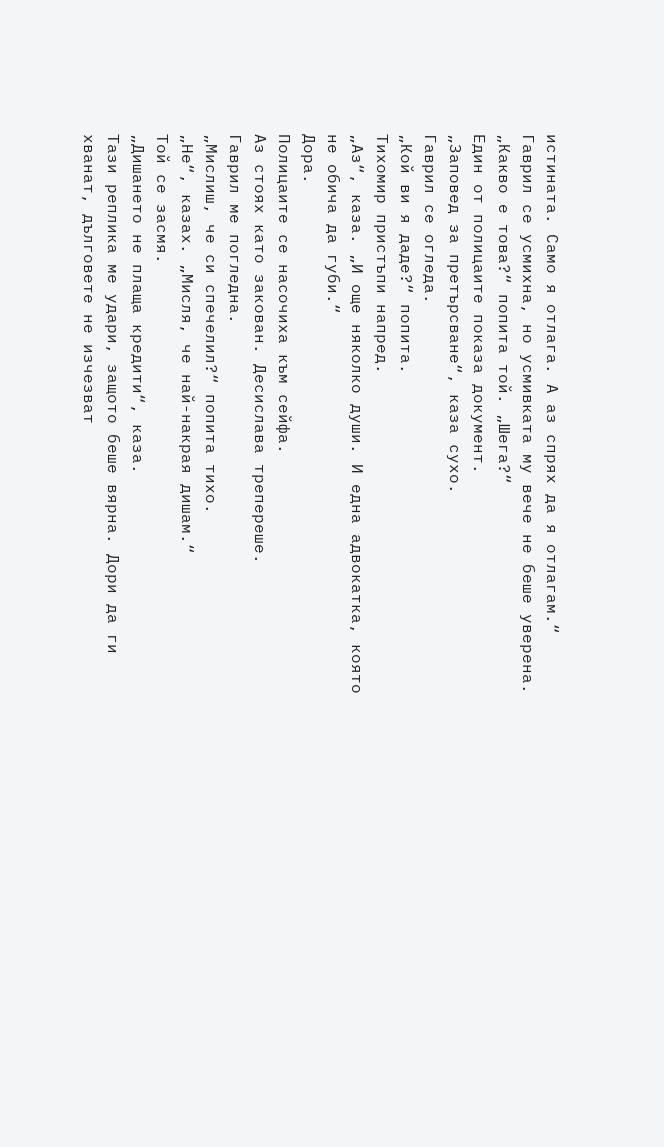истината. Само я отлага. А аз спрях да я отлагам.“
Гаврил се усмихна, но усмивката му вече не беше уверена.
„Какво е това?“ попита той. „Шега?“
Един от полицаите показа документ.
„Заповед за претърсване“, каза сухо.
Гаврил се огледа.
„Кой ви я даде?“ попита.
Тихомир пристъпи напред.
„Аз“, каза. „И още няколко души. И една адвокатка, която не обича да губи.“
Дора.
Полицаите се насочиха към сейфа.
Аз стоях като закован. Десислава трепереше.
Гаврил ме погледна.
„Мислиш, че си спечелил?“ попита тихо.
„Не“, казах. „Мисля, че най-накрая дишам.“
Той се засмя.
„Дишането не плаща кредити“, каза.
Тази реплика ме удари, защото беше вярна. Дори да ги хванат, дълговете не изчезват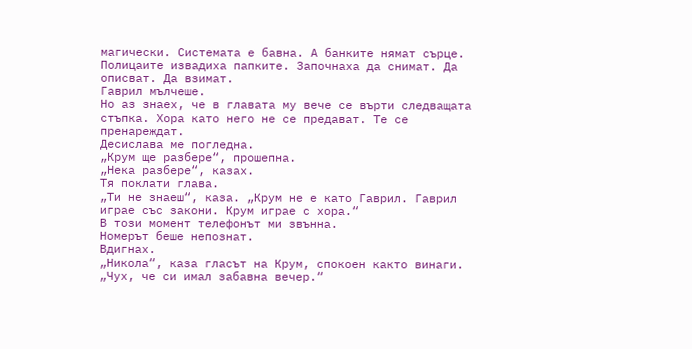магически. Системата е бавна. А банките нямат сърце.
Полицаите извадиха папките. Започнаха да снимат. Да описват. Да взимат.
Гаврил мълчеше.
Но аз знаех, че в главата му вече се върти следващата стъпка. Хора като него не се предават. Те се пренареждат.
Десислава ме погледна.
„Крум ще разбере“, прошепна.
„Нека разбере“, казах.
Тя поклати глава.
„Ти не знаеш“, каза. „Крум не е като Гаврил. Гаврил играе със закони. Крум играе с хора.“
В този момент телефонът ми звънна.
Номерът беше непознат.
Вдигнах.
„Никола“, каза гласът на Крум, спокоен както винаги. „Чух, че си имал забавна вечер.“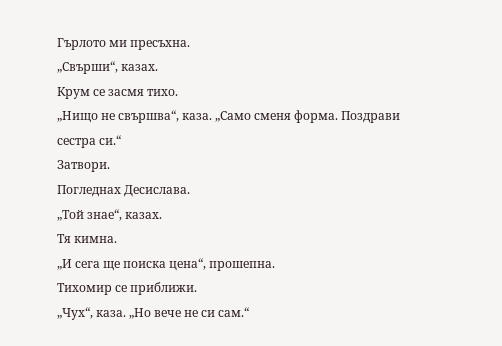Гърлото ми пресъхна.
„Свърши“, казах.
Крум се засмя тихо.
„Нищо не свършва“, каза. „Само сменя форма. Поздрави сестра си.“
Затвори.
Погледнах Десислава.
„Той знае“, казах.
Тя кимна.
„И сега ще поиска цена“, прошепна.
Тихомир се приближи.
„Чух“, каза. „Но вече не си сам.“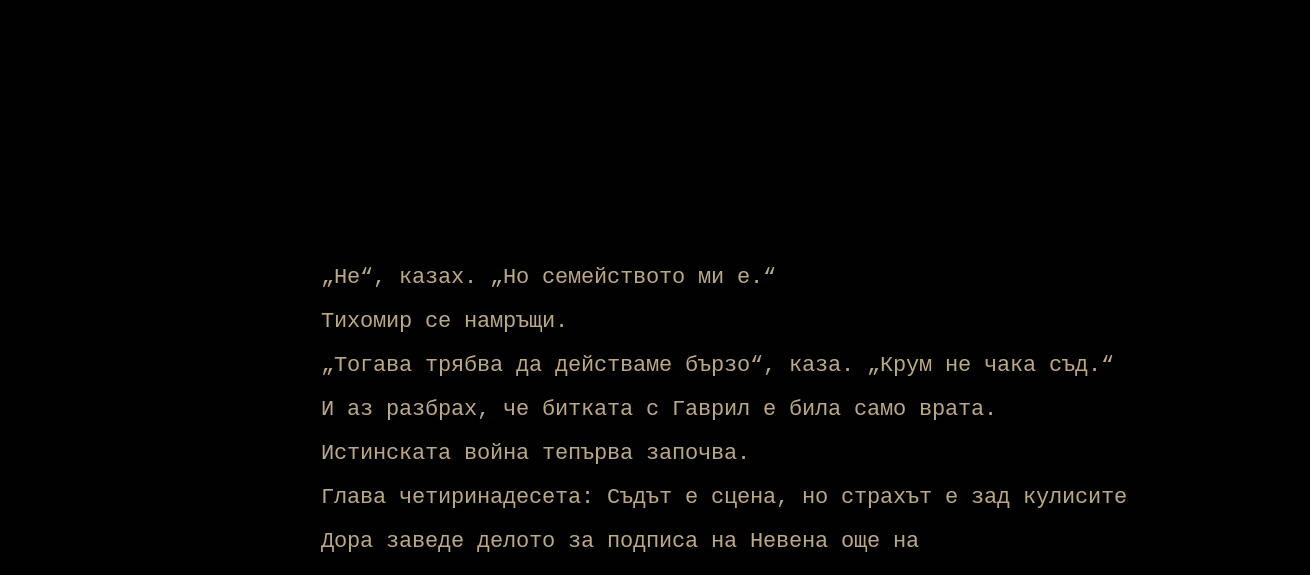„Не“, казах. „Но семейството ми е.“
Тихомир се намръщи.
„Тогава трябва да действаме бързо“, каза. „Крум не чака съд.“
И аз разбрах, че битката с Гаврил е била само врата.
Истинската война тепърва започва.
Глава четиринадесета: Съдът е сцена, но страхът е зад кулисите
Дора заведе делото за подписа на Невена още на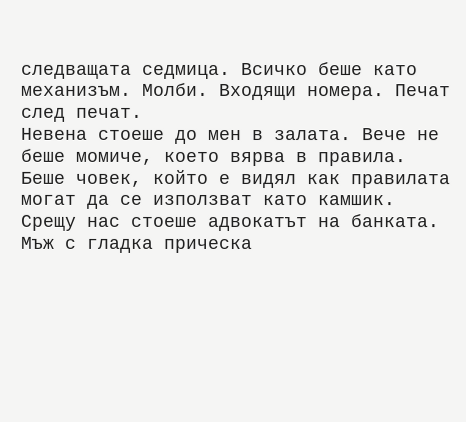следващата седмица. Всичко беше като механизъм. Молби. Входящи номера. Печат след печат.
Невена стоеше до мен в залата. Вече не беше момиче, което вярва в правила. Беше човек, който е видял как правилата могат да се използват като камшик.
Срещу нас стоеше адвокатът на банката. Мъж с гладка прическа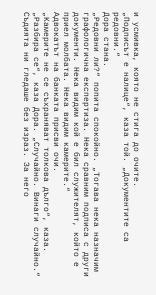и усмивка, която не стига до очите.
„Подписът е налице“, каза той. „Документите са редовни.“
Дора стана.
„Редовни ли?“ попита спокойно. „Тогава нека назначим графологична експертиза. Нека сравним подписа с други документи. Нека видим кой е бил служителят, който е приел молбата. Нека видим камерите.“
Адвокатът на банката присви очи.
„Камерите не се съхраняват толкова дълго“, каза.
„Разбира се“, каза Дора. „Случайно. Винаги случайно.“
Съдията ни гледаше без израз. За него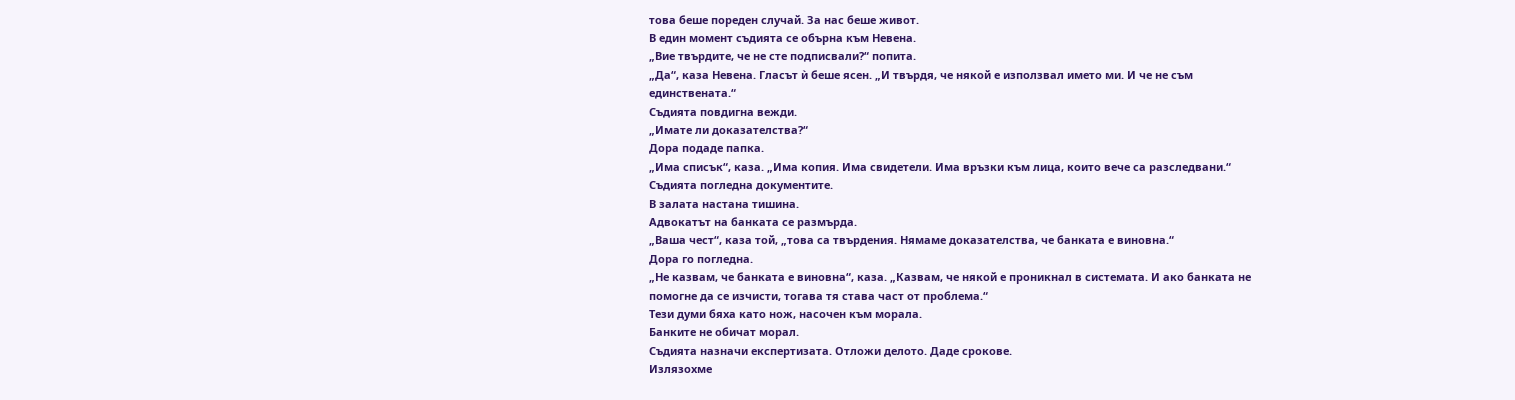това беше пореден случай. За нас беше живот.
В един момент съдията се обърна към Невена.
„Вие твърдите, че не сте подписвали?“ попита.
„Да“, каза Невена. Гласът ѝ беше ясен. „И твърдя, че някой е използвал името ми. И че не съм единствената.“
Съдията повдигна вежди.
„Имате ли доказателства?“
Дора подаде папка.
„Има списък“, каза. „Има копия. Има свидетели. Има връзки към лица, които вече са разследвани.“
Съдията погледна документите.
В залата настана тишина.
Адвокатът на банката се размърда.
„Ваша чест“, каза той, „това са твърдения. Нямаме доказателства, че банката е виновна.“
Дора го погледна.
„Не казвам, че банката е виновна“, каза. „Казвам, че някой е проникнал в системата. И ако банката не помогне да се изчисти, тогава тя става част от проблема.“
Тези думи бяха като нож, насочен към морала.
Банките не обичат морал.
Съдията назначи експертизата. Отложи делото. Даде срокове.
Излязохме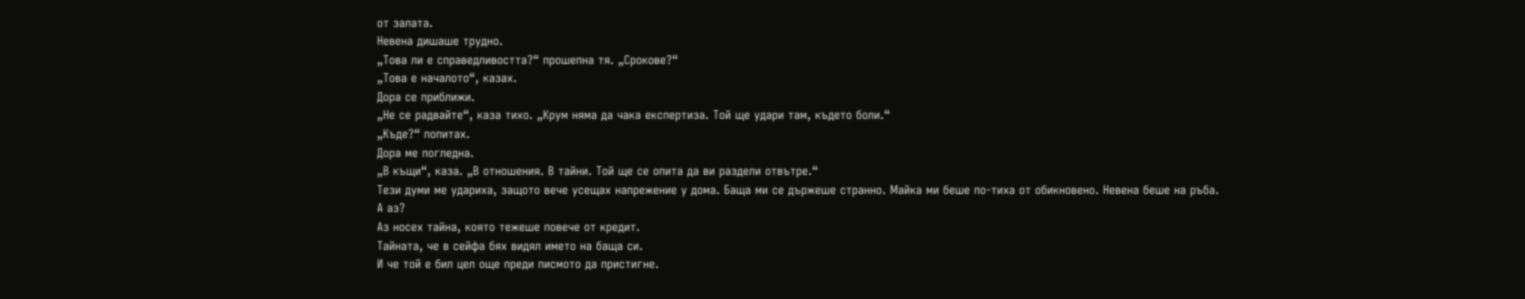от залата.
Невена дишаше трудно.
„Това ли е справедливостта?“ прошепна тя. „Срокове?“
„Това е началото“, казах.
Дора се приближи.
„Не се радвайте“, каза тихо. „Крум няма да чака експертиза. Той ще удари там, където боли.“
„Къде?“ попитах.
Дора ме погледна.
„В къщи“, каза. „В отношения. В тайни. Той ще се опита да ви раздели отвътре.“
Тези думи ме удариха, защото вече усещах напрежение у дома. Баща ми се държеше странно. Майка ми беше по-тиха от обикновено. Невена беше на ръба.
А аз?
Аз носех тайна, която тежеше повече от кредит.
Тайната, че в сейфа бях видял името на баща си.
И че той е бил цел още преди писмото да пристигне.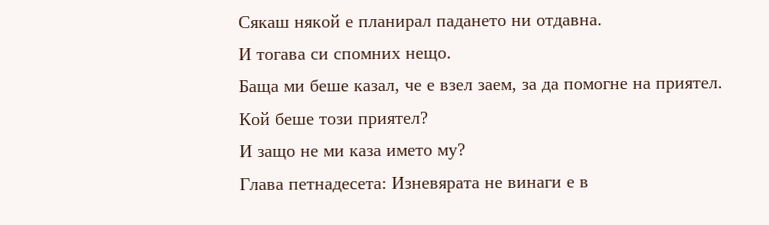Сякаш някой е планирал падането ни отдавна.
И тогава си спомних нещо.
Баща ми беше казал, че е взел заем, за да помогне на приятел.
Кой беше този приятел?
И защо не ми каза името му?
Глава петнадесета: Изневярата не винаги е в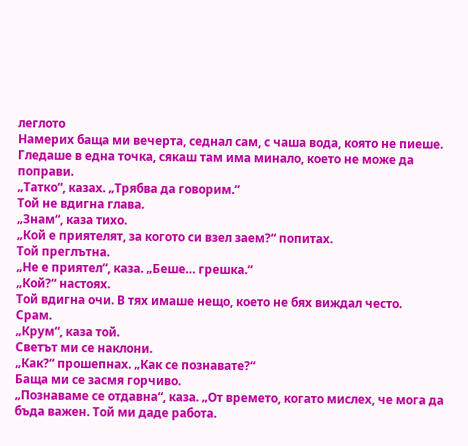леглото
Намерих баща ми вечерта, седнал сам, с чаша вода, която не пиеше. Гледаше в една точка, сякаш там има минало, което не може да поправи.
„Татко“, казах. „Трябва да говорим.“
Той не вдигна глава.
„Знам“, каза тихо.
„Кой е приятелят, за когото си взел заем?“ попитах.
Той преглътна.
„Не е приятел“, каза. „Беше… грешка.“
„Кой?“ настоях.
Той вдигна очи. В тях имаше нещо, което не бях виждал често.
Срам.
„Крум“, каза той.
Светът ми се наклони.
„Как?“ прошепнах. „Как се познавате?“
Баща ми се засмя горчиво.
„Познаваме се отдавна“, каза. „От времето, когато мислех, че мога да бъда важен. Той ми даде работа.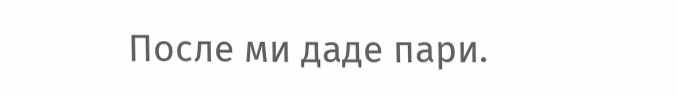После ми даде пари.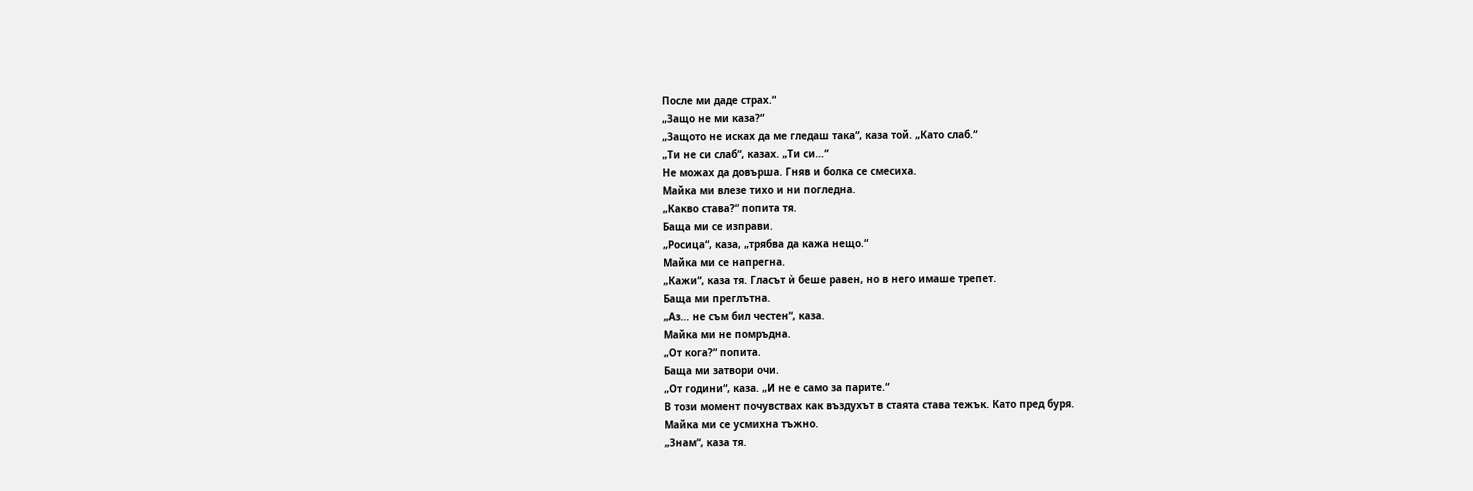После ми даде страх.“
„Защо не ми каза?“
„Защото не исках да ме гледаш така“, каза той. „Като слаб.“
„Ти не си слаб“, казах. „Ти си…“
Не можах да довърша. Гняв и болка се смесиха.
Майка ми влезе тихо и ни погледна.
„Какво става?“ попита тя.
Баща ми се изправи.
„Росица“, каза, „трябва да кажа нещо.“
Майка ми се напрегна.
„Кажи“, каза тя. Гласът ѝ беше равен, но в него имаше трепет.
Баща ми преглътна.
„Аз… не съм бил честен“, каза.
Майка ми не помръдна.
„От кога?“ попита.
Баща ми затвори очи.
„От години“, каза. „И не е само за парите.“
В този момент почувствах как въздухът в стаята става тежък. Като пред буря.
Майка ми се усмихна тъжно.
„Знам“, каза тя.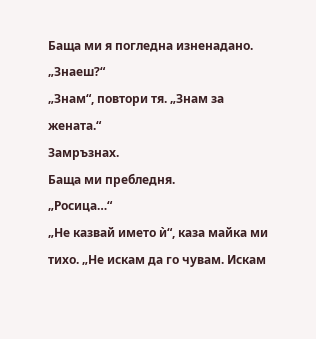Баща ми я погледна изненадано.
„Знаеш?“
„Знам“, повтори тя. „Знам за жената.“
Замръзнах.
Баща ми пребледня.
„Росица…“
„Не казвай името ѝ“, каза майка ми тихо. „Не искам да го чувам. Искам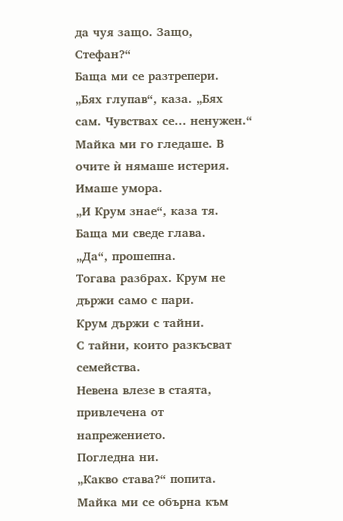да чуя защо. Защо, Стефан?“
Баща ми се разтрепери.
„Бях глупав“, каза. „Бях сам. Чувствах се… ненужен.“
Майка ми го гледаше. В очите ѝ нямаше истерия. Имаше умора.
„И Крум знае“, каза тя.
Баща ми сведе глава.
„Да“, прошепна.
Тогава разбрах. Крум не държи само с пари.
Крум държи с тайни.
С тайни, които разкъсват семейства.
Невена влезе в стаята, привлечена от напрежението.
Погледна ни.
„Какво става?“ попита.
Майка ми се обърна към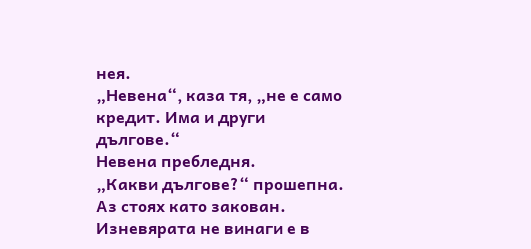нея.
„Невена“, каза тя, „не е само кредит. Има и други дългове.“
Невена пребледня.
„Какви дългове?“ прошепна.
Аз стоях като закован.
Изневярата не винаги е в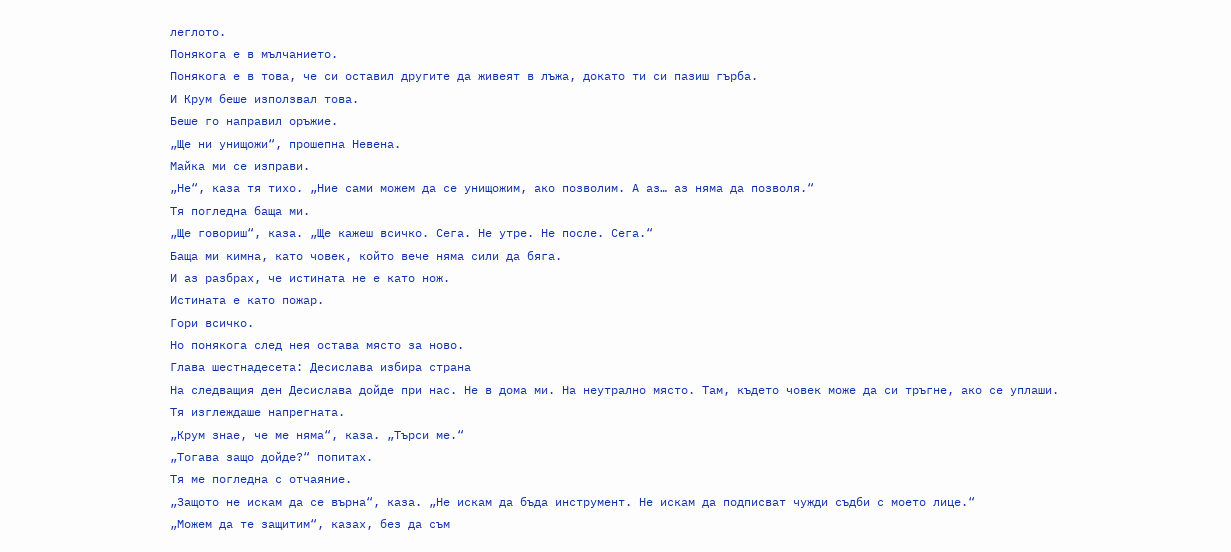леглото.
Понякога е в мълчанието.
Понякога е в това, че си оставил другите да живеят в лъжа, докато ти си пазиш гърба.
И Крум беше използвал това.
Беше го направил оръжие.
„Ще ни унищожи“, прошепна Невена.
Майка ми се изправи.
„Не“, каза тя тихо. „Ние сами можем да се унищожим, ако позволим. А аз… аз няма да позволя.“
Тя погледна баща ми.
„Ще говориш“, каза. „Ще кажеш всичко. Сега. Не утре. Не после. Сега.“
Баща ми кимна, като човек, който вече няма сили да бяга.
И аз разбрах, че истината не е като нож.
Истината е като пожар.
Гори всичко.
Но понякога след нея остава място за ново.
Глава шестнадесета: Десислава избира страна
На следващия ден Десислава дойде при нас. Не в дома ми. На неутрално място. Там, където човек може да си тръгне, ако се уплаши.
Тя изглеждаше напрегната.
„Крум знае, че ме няма“, каза. „Търси ме.“
„Тогава защо дойде?“ попитах.
Тя ме погледна с отчаяние.
„Защото не искам да се върна“, каза. „Не искам да бъда инструмент. Не искам да подписват чужди съдби с моето лице.“
„Можем да те защитим“, казах, без да съм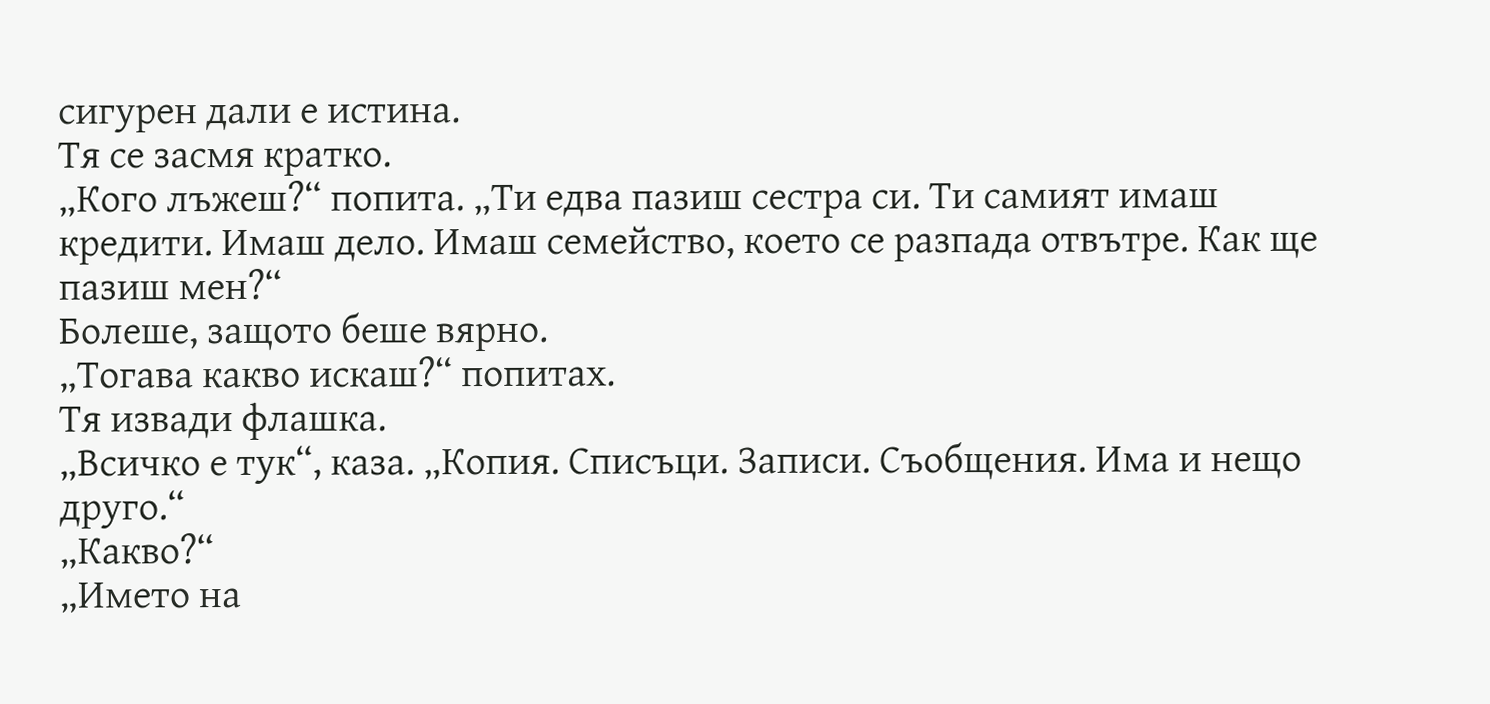сигурен дали е истина.
Тя се засмя кратко.
„Кого лъжеш?“ попита. „Ти едва пазиш сестра си. Ти самият имаш кредити. Имаш дело. Имаш семейство, което се разпада отвътре. Как ще пазиш мен?“
Болеше, защото беше вярно.
„Тогава какво искаш?“ попитах.
Тя извади флашка.
„Всичко е тук“, каза. „Копия. Списъци. Записи. Съобщения. Има и нещо друго.“
„Какво?“
„Името на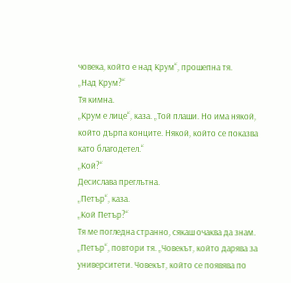човека, който е над Крум“, прошепна тя.
„Над Крум?“
Тя кимна.
„Крум е лице“, каза. „Той плаши. Но има някой, който дърпа конците. Някой, който се показва като благодетел.“
„Кой?“
Десислава преглътна.
„Петър“, каза.
„Кой Петър?“
Тя ме погледна странно, сякаш очаква да знам.
„Петър“, повтори тя. „Човекът, който дарява за университети. Човекът, който се появява по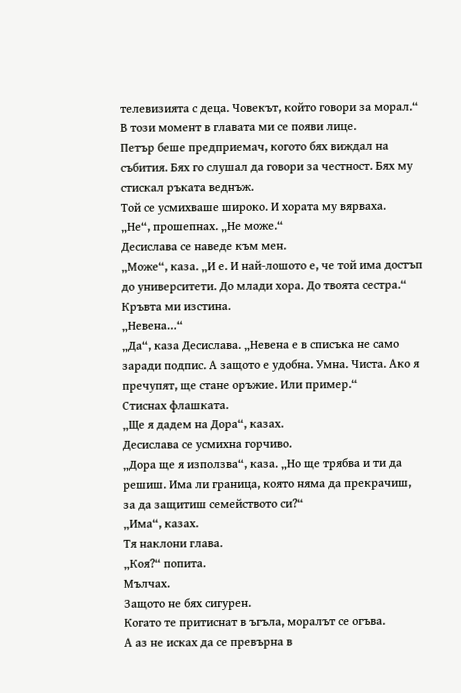телевизията с деца. Човекът, който говори за морал.“
В този момент в главата ми се появи лице.
Петър беше предприемач, когото бях виждал на събития. Бях го слушал да говори за честност. Бях му стискал ръката веднъж.
Той се усмихваше широко. И хората му вярваха.
„Не“, прошепнах. „Не може.“
Десислава се наведе към мен.
„Може“, каза. „И е. И най-лошото е, че той има достъп до университети. До млади хора. До твоята сестра.“
Кръвта ми изстина.
„Невена…“
„Да“, каза Десислава. „Невена е в списъка не само заради подпис. А защото е удобна. Умна. Чиста. Ако я пречупят, ще стане оръжие. Или пример.“
Стиснах флашката.
„Ще я дадем на Дора“, казах.
Десислава се усмихна горчиво.
„Дора ще я използва“, каза. „Но ще трябва и ти да решиш. Има ли граница, която няма да прекрачиш, за да защитиш семейството си?“
„Има“, казах.
Тя наклони глава.
„Коя?“ попита.
Мълчах.
Защото не бях сигурен.
Когато те притиснат в ъгъла, моралът се огъва.
А аз не исках да се превърна в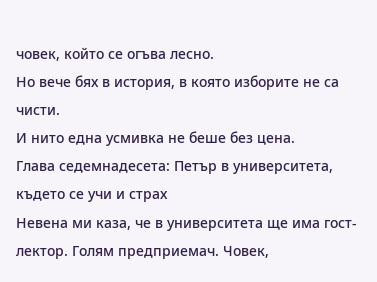човек, който се огъва лесно.
Но вече бях в история, в която изборите не са чисти.
И нито една усмивка не беше без цена.
Глава седемнадесета: Петър в университета, където се учи и страх
Невена ми каза, че в университета ще има гост-лектор. Голям предприемач. Човек,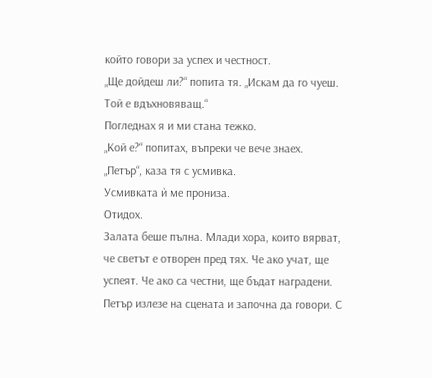който говори за успех и честност.
„Ще дойдеш ли?“ попита тя. „Искам да го чуеш. Той е вдъхновяващ.“
Погледнах я и ми стана тежко.
„Кой е?“ попитах, въпреки че вече знаех.
„Петър“, каза тя с усмивка.
Усмивката ѝ ме прониза.
Отидох.
Залата беше пълна. Млади хора, които вярват, че светът е отворен пред тях. Че ако учат, ще успеят. Че ако са честни, ще бъдат наградени.
Петър излезе на сцената и започна да говори. С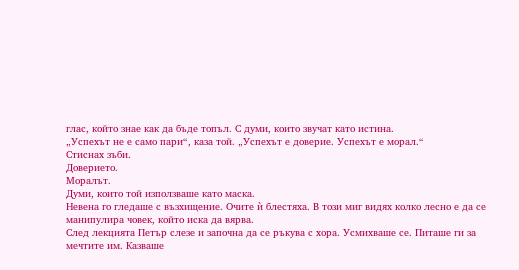глас, който знае как да бъде топъл. С думи, които звучат като истина.
„Успехът не е само пари“, каза той. „Успехът е доверие. Успехът е морал.“
Стиснах зъби.
Доверието.
Моралът.
Думи, които той използваше като маска.
Невена го гледаше с възхищение. Очите ѝ блестяха. В този миг видях колко лесно е да се манипулира човек, който иска да вярва.
След лекцията Петър слезе и започна да се ръкува с хора. Усмихваше се. Питаше ги за мечтите им. Казваше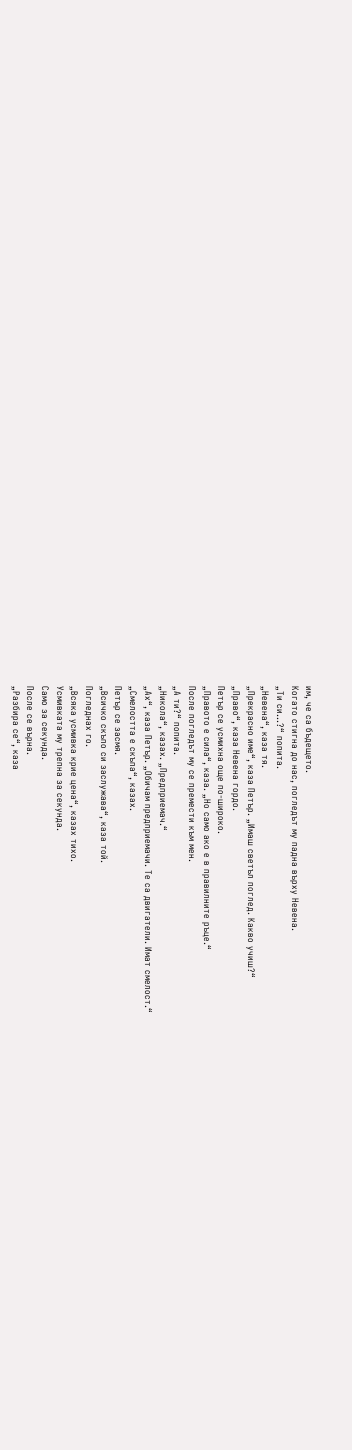им, че са бъдещето.
Когато стигна до нас, погледът му падна върху Невена.
„Ти си…?“ попита.
„Невена“, каза тя.
„Прекрасно име“, каза Петър. „Имаш светъл поглед. Какво учиш?“
„Право“, каза Невена гордо.
Петър се усмихна още по-широко.
„Правото е сила“, каза. „Но само ако е в правилните ръце.“
После погледът му се премести към мен.
„А ти?“ попита.
„Никола“, казах. „Предприемач.“
„Ах“, каза Петър. „Обичам предприемачи. Те са двигатели. Имат смелост.“
„Смелостта е скъпа“, казах.
Петър се засмя.
„Всичко скъпо си заслужава“, каза той.
Погледнах го.
„Всяка усмивка крие цена“, казах тихо.
Усмивката му трепна за секунда.
Само за секунда.
После се върна.
„Разбира се“, каза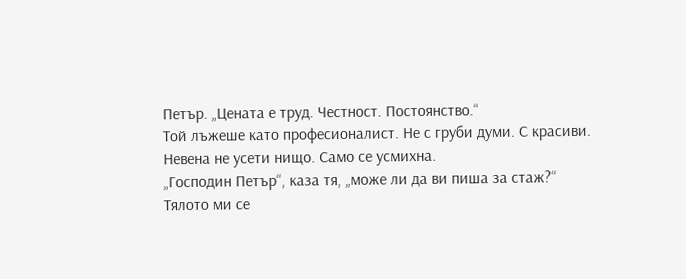Петър. „Цената е труд. Честност. Постоянство.“
Той лъжеше като професионалист. Не с груби думи. С красиви.
Невена не усети нищо. Само се усмихна.
„Господин Петър“, каза тя, „може ли да ви пиша за стаж?“
Тялото ми се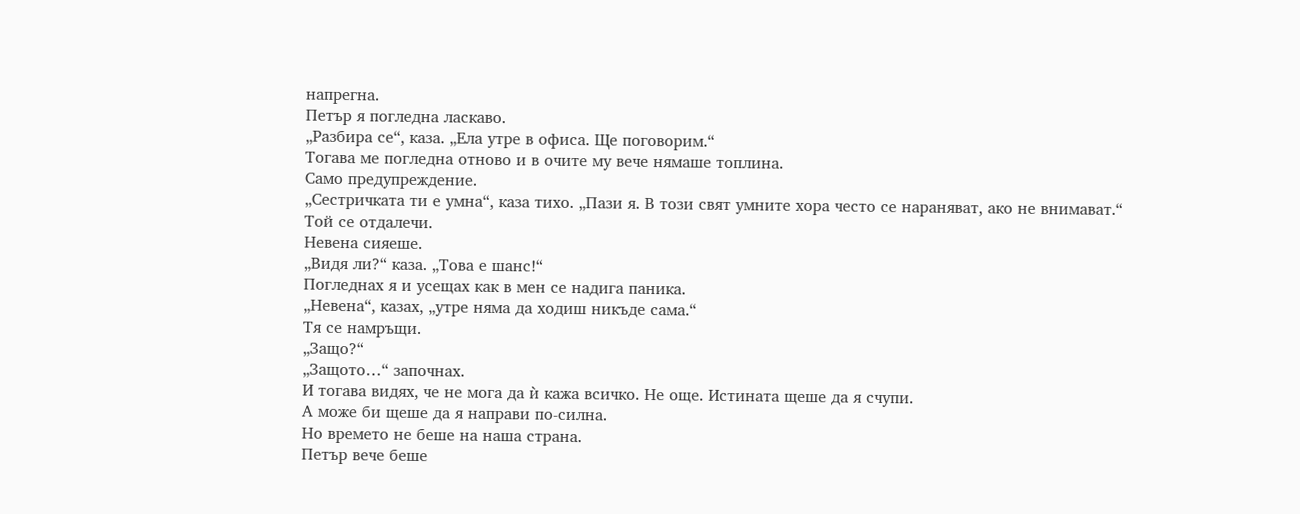напрегна.
Петър я погледна ласкаво.
„Разбира се“, каза. „Ела утре в офиса. Ще поговорим.“
Тогава ме погледна отново и в очите му вече нямаше топлина.
Само предупреждение.
„Сестричката ти е умна“, каза тихо. „Пази я. В този свят умните хора често се нараняват, ако не внимават.“
Той се отдалечи.
Невена сияеше.
„Видя ли?“ каза. „Това е шанс!“
Погледнах я и усещах как в мен се надига паника.
„Невена“, казах, „утре няма да ходиш никъде сама.“
Тя се намръщи.
„Защо?“
„Защото…“ започнах.
И тогава видях, че не мога да ѝ кажа всичко. Не още. Истината щеше да я счупи.
А може би щеше да я направи по-силна.
Но времето не беше на наша страна.
Петър вече беше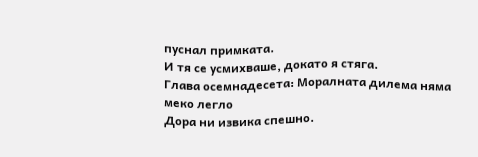пуснал примката.
И тя се усмихваше, докато я стяга.
Глава осемнадесета: Моралната дилема няма меко легло
Дора ни извика спешно.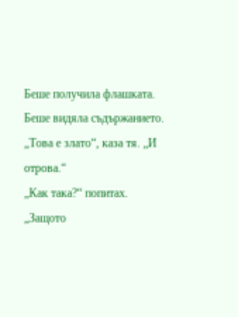Беше получила флашката. Беше видяла съдържанието.
„Това е злато“, каза тя. „И отрова.“
„Как така?“ попитах.
„Защото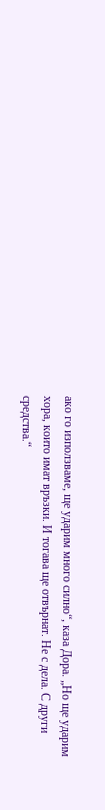ако го използваме, ще ударим много силно“, каза Дора. „Но ще ударим хора, които имат връзки. И тогава ще отвърнат. Не с дела. С други средства.“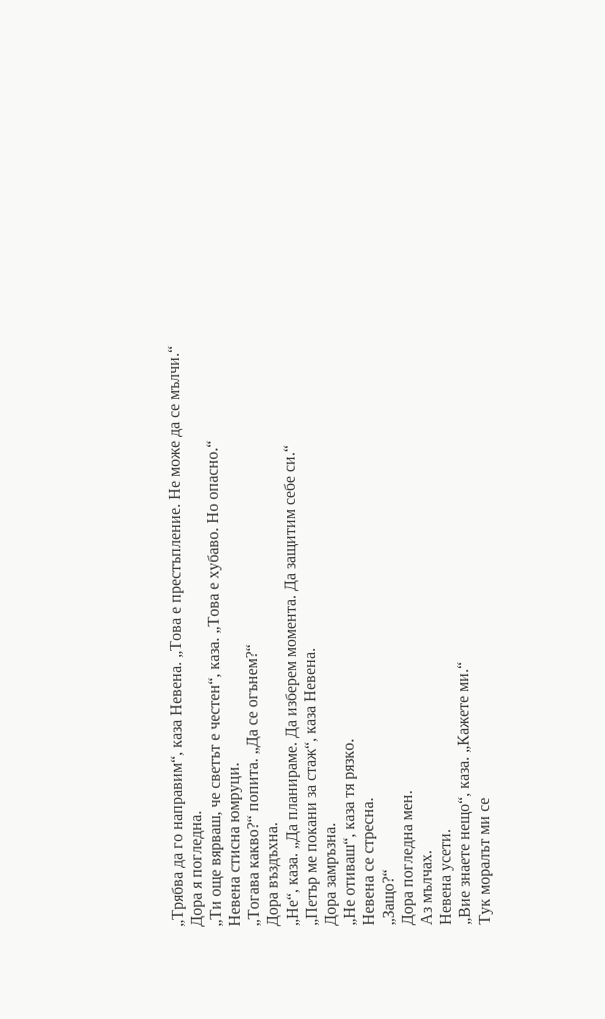„Трябва да го направим“, каза Невена. „Това е престъпление. Не може да се мълчи.“
Дора я погледна.
„Ти още вярваш, че светът е честен“, каза. „Това е хубаво. Но опасно.“
Невена стисна юмруци.
„Тогава какво?“ попита. „Да се огънем?“
Дора въздъхна.
„Не“, каза. „Да планираме. Да изберем момента. Да защитим себе си.“
„Петър ме покани за стаж“, каза Невена.
Дора замръзна.
„Не отиваш“, каза тя рязко.
Невена се стресна.
„Защо?“
Дора погледна мен.
Аз мълчах.
Невена усети.
„Вие знаете нещо“, каза. „Кажете ми.“
Тук моралът ми се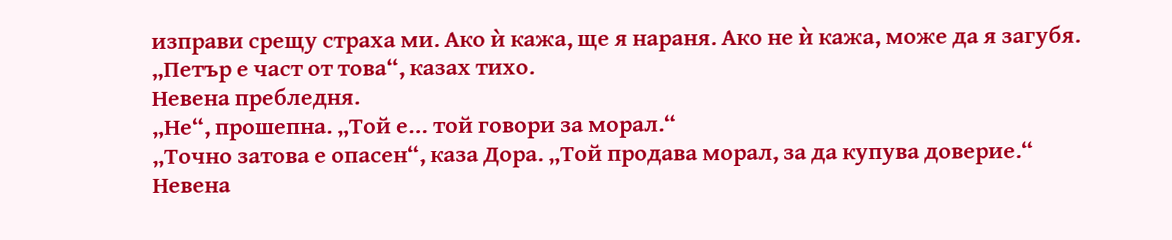изправи срещу страха ми. Ако ѝ кажа, ще я нараня. Ако не ѝ кажа, може да я загубя.
„Петър е част от това“, казах тихо.
Невена пребледня.
„Не“, прошепна. „Той е… той говори за морал.“
„Точно затова е опасен“, каза Дора. „Той продава морал, за да купува доверие.“
Невена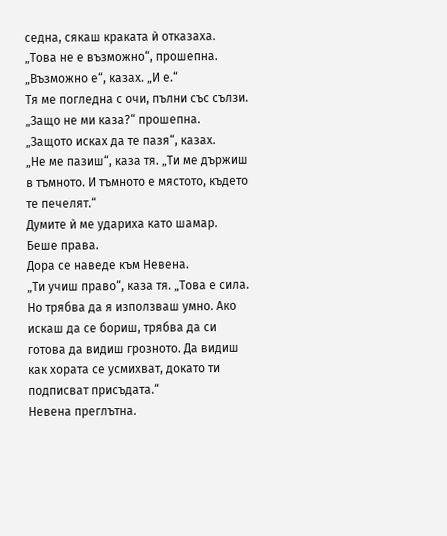седна, сякаш краката ѝ отказаха.
„Това не е възможно“, прошепна.
„Възможно е“, казах. „И е.“
Тя ме погледна с очи, пълни със сълзи.
„Защо не ми каза?“ прошепна.
„Защото исках да те пазя“, казах.
„Не ме пазиш“, каза тя. „Ти ме държиш в тъмното. И тъмното е мястото, където те печелят.“
Думите ѝ ме удариха като шамар.
Беше права.
Дора се наведе към Невена.
„Ти учиш право“, каза тя. „Това е сила. Но трябва да я използваш умно. Ако искаш да се бориш, трябва да си готова да видиш грозното. Да видиш как хората се усмихват, докато ти подписват присъдата.“
Невена преглътна.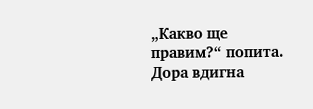„Какво ще правим?“ попита.
Дора вдигна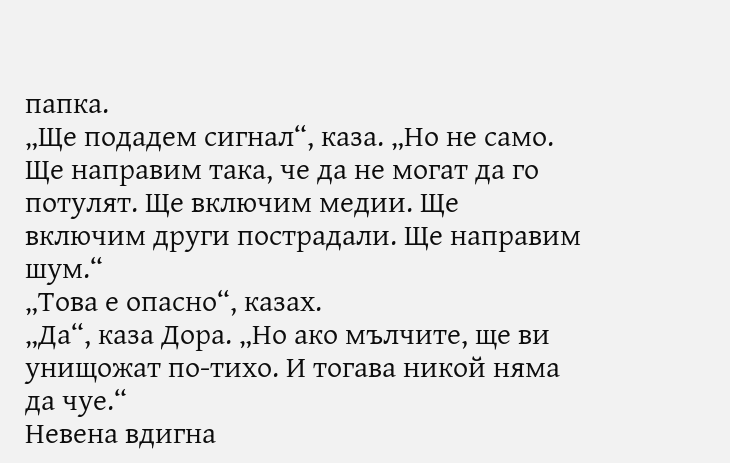папка.
„Ще подадем сигнал“, каза. „Но не само. Ще направим така, че да не могат да го потулят. Ще включим медии. Ще включим други пострадали. Ще направим шум.“
„Това е опасно“, казах.
„Да“, каза Дора. „Но ако мълчите, ще ви унищожат по-тихо. И тогава никой няма да чуе.“
Невена вдигна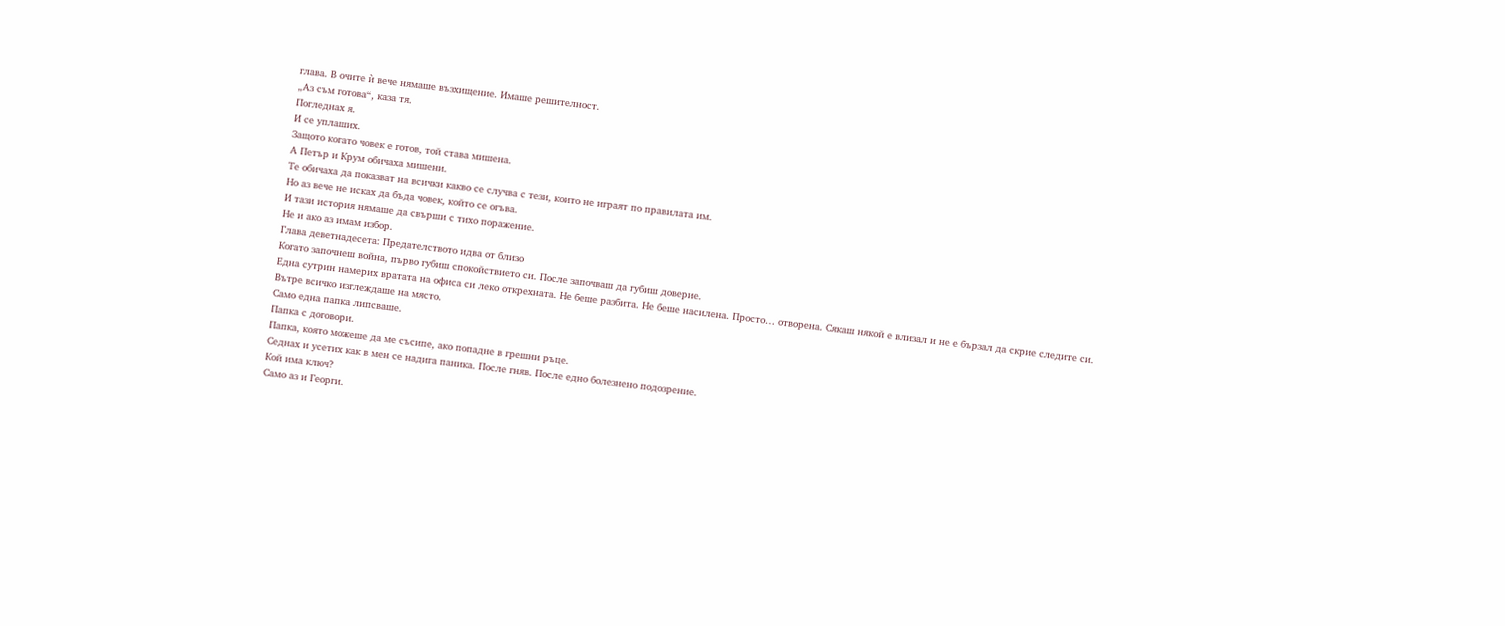глава. В очите ѝ вече нямаше възхищение. Имаше решителност.
„Аз съм готова“, каза тя.
Погледнах я.
И се уплаших.
Защото когато човек е готов, той става мишена.
А Петър и Крум обичаха мишени.
Те обичаха да показват на всички какво се случва с тези, които не играят по правилата им.
Но аз вече не исках да бъда човек, който се огъва.
И тази история нямаше да свърши с тихо поражение.
Не и ако аз имам избор.
Глава деветнадесета: Предателството идва от близо
Когато започнеш война, първо губиш спокойствието си. После започваш да губиш доверие.
Една сутрин намерих вратата на офиса си леко открехната. Не беше разбита. Не беше насилена. Просто… отворена. Сякаш някой е влизал и не е бързал да скрие следите си.
Вътре всичко изглеждаше на място.
Само една папка липсваше.
Папка с договори.
Папка, която можеше да ме съсипе, ако попадне в грешни ръце.
Седнах и усетих как в мен се надига паника. После гняв. После едно болезнено подозрение.
Кой има ключ?
Само аз и Георги.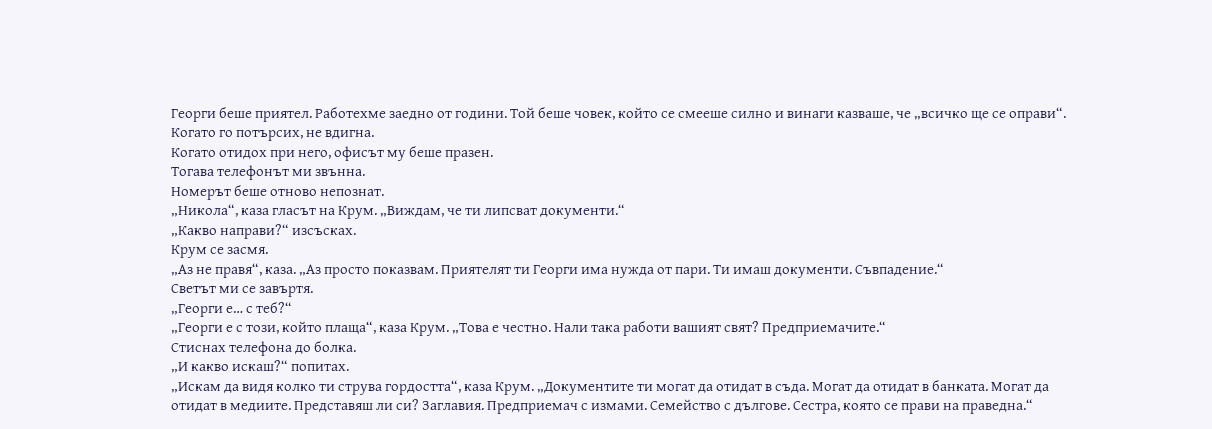Георги беше приятел. Работехме заедно от години. Той беше човек, който се смееше силно и винаги казваше, че „всичко ще се оправи“.
Когато го потърсих, не вдигна.
Когато отидох при него, офисът му беше празен.
Тогава телефонът ми звънна.
Номерът беше отново непознат.
„Никола“, каза гласът на Крум. „Виждам, че ти липсват документи.“
„Какво направи?“ изсъсках.
Крум се засмя.
„Аз не правя“, каза. „Аз просто показвам. Приятелят ти Георги има нужда от пари. Ти имаш документи. Съвпадение.“
Светът ми се завъртя.
„Георги е… с теб?“
„Георги е с този, който плаща“, каза Крум. „Това е честно. Нали така работи вашият свят? Предприемачите.“
Стиснах телефона до болка.
„И какво искаш?“ попитах.
„Искам да видя колко ти струва гордостта“, каза Крум. „Документите ти могат да отидат в съда. Могат да отидат в банката. Могат да отидат в медиите. Представяш ли си? Заглавия. Предприемач с измами. Семейство с дългове. Сестра, която се прави на праведна.“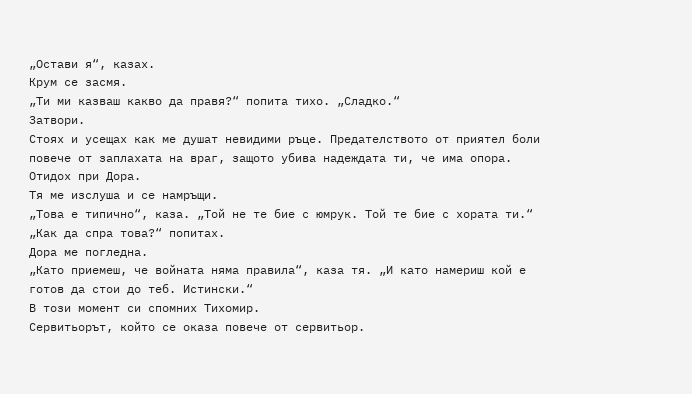„Остави я“, казах.
Крум се засмя.
„Ти ми казваш какво да правя?“ попита тихо. „Сладко.“
Затвори.
Стоях и усещах как ме душат невидими ръце. Предателството от приятел боли повече от заплахата на враг, защото убива надеждата ти, че има опора.
Отидох при Дора.
Тя ме изслуша и се намръщи.
„Това е типично“, каза. „Той не те бие с юмрук. Той те бие с хората ти.“
„Как да спра това?“ попитах.
Дора ме погледна.
„Като приемеш, че войната няма правила“, каза тя. „И като намериш кой е готов да стои до теб. Истински.“
В този момент си спомних Тихомир.
Сервитьорът, който се оказа повече от сервитьор.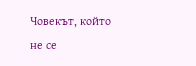Човекът, който не се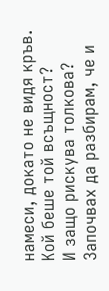намеси, докато не видя кръв.
Кой беше той всъщност?
И защо рискува толкова?
Започвах да разбирам, че и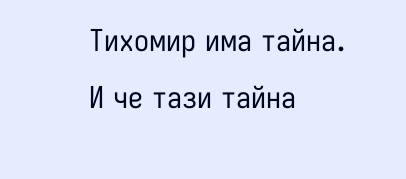Тихомир има тайна.
И че тази тайна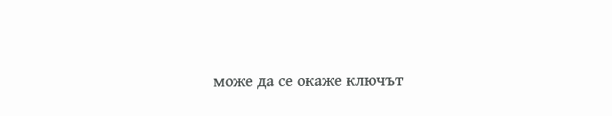може да се окаже ключът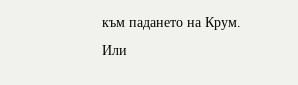към падането на Крум.
Или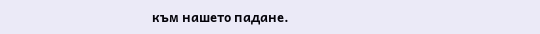към нашето падане.